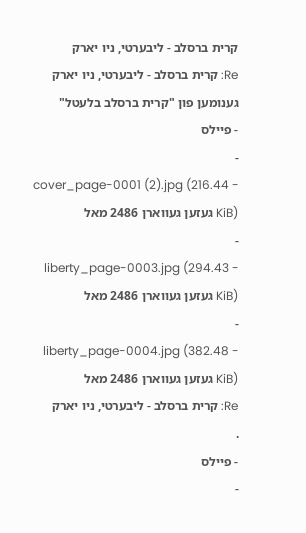קרית ברסלב - ליבערטי, ניו יארק
Re: קרית ברסלב - ליבערטי, ניו יארק
גענומען פון "קרית ברסלב בלעטל"
- פיילס
-
- cover_page-0001 (2).jpg (216.44 KiB) געזען געווארן 2486 מאל
-
- liberty_page-0003.jpg (294.43 KiB) געזען געווארן 2486 מאל
-
- liberty_page-0004.jpg (382.48 KiB) געזען געווארן 2486 מאל
Re: קרית ברסלב - ליבערטי, ניו יארק
.
- פיילס
-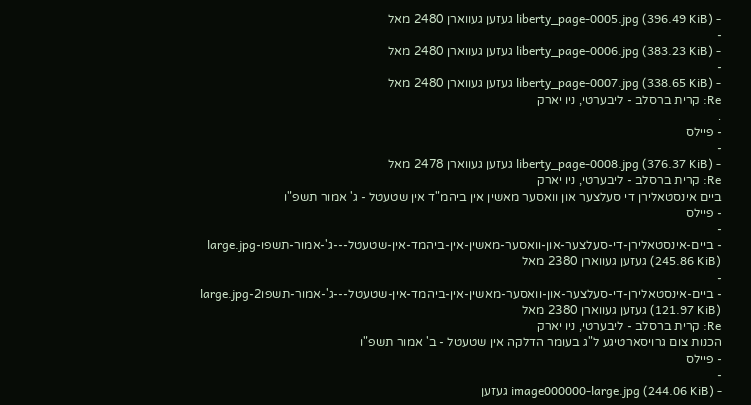- liberty_page-0005.jpg (396.49 KiB) געזען געווארן 2480 מאל
-
- liberty_page-0006.jpg (383.23 KiB) געזען געווארן 2480 מאל
-
- liberty_page-0007.jpg (338.65 KiB) געזען געווארן 2480 מאל
Re: קרית ברסלב - ליבערטי, ניו יארק
.
- פיילס
-
- liberty_page-0008.jpg (376.37 KiB) געזען געווארן 2478 מאל
Re: קרית ברסלב - ליבערטי, ניו יארק
ביים אינסטאלירן די סעלצער און וואסער מאשין אין ביהמ"ד אין שטעטל - ג' אמור תשפ"ו
- פיילס
-
- ביים-אינסטאלירן-די-סעלצער-און-וואסער-מאשין-אין-ביהמד-אין-שטעטל---ג'-אמור-תשפו-large.jpg (245.86 KiB) געזען געווארן 2380 מאל
-
- ביים-אינסטאלירן-די-סעלצער-און-וואסער-מאשין-אין-ביהמד-אין-שטעטל---ג'-אמור-תשפו2-large.jpg (121.97 KiB) געזען געווארן 2380 מאל
Re: קרית ברסלב - ליבערטי, ניו יארק
הכנות צום גרויסארטיגע ל"ג בעומר הדלקה אין שטעטל - ב' אמור תשפ"ו
- פיילס
-
- image000000-large.jpg (244.06 KiB) געזען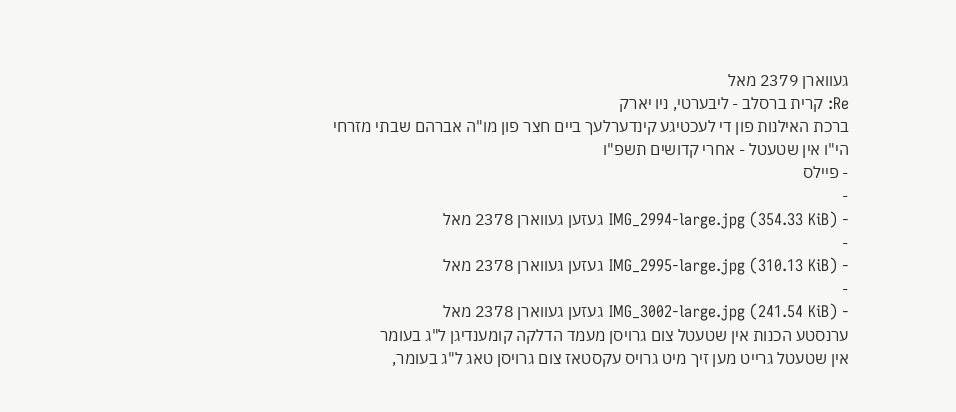געווארן 2379 מאל
Re: קרית ברסלב - ליבערטי, ניו יארק
ברכת האילנות פון די לעכטיגע קינדערלעך ביים חצר פון מו"ה אברהם שבתי מזרחי הי"ו אין שטעטל - אחרי קדושים תשפ"ו
- פיילס
-
- IMG_2994-large.jpg (354.33 KiB) געזען געווארן 2378 מאל
-
- IMG_2995-large.jpg (310.13 KiB) געזען געווארן 2378 מאל
-
- IMG_3002-large.jpg (241.54 KiB) געזען געווארן 2378 מאל
ערנסטע הכנות אין שטעטל צום גרויסן מעמד הדלקה קומענדיגן ל"ג בעומר
אין שטעטל גרייט מען זיך מיט גרויס עקסטאז צום גרויסן טאג ל"ג בעומר,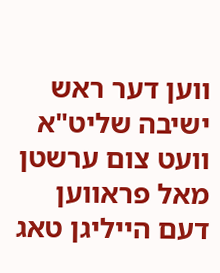ווען דער ראש ישיבה שליט"א וועט צום ערשטן מאל פראווען דעם הייליגן טאג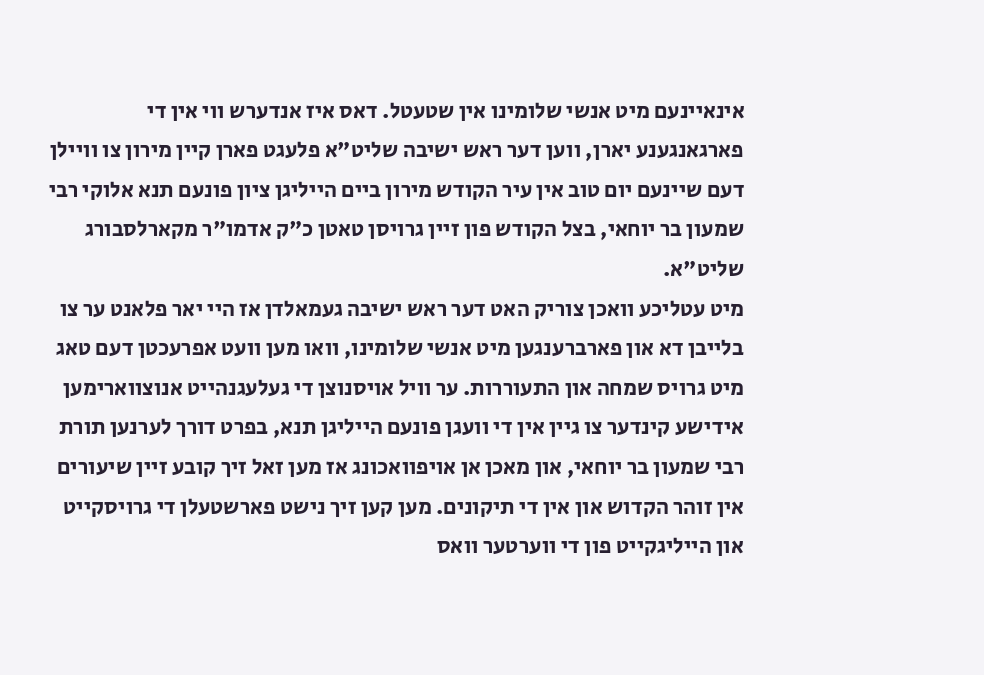אינאיינעם מיט אנשי שלומינו אין שטעטל. דאס איז אנדערש ווי אין די פארגאנגענע יארן, ווען דער ראש ישיבה שליט"א פלעגט פארן קיין מירון צו וויילן דעם שיינעם יום טוב אין עיר הקודש מירון ביים הייליגן ציון פונעם תנא אלוקי רבי שמעון בר יוחאי, בצל הקודש פון זיין גרויסן טאטן כ"ק אדמו"ר מקארלסבורג שליט"א.
מיט עטליכע וואכן צוריק האט דער ראש ישיבה געמאלדן אז היי יאר פלאנט ער צו בלייבן דא און פארברענגען מיט אנשי שלומינו, וואו מען וועט אפרעכטן דעם טאג מיט גרויס שמחה און התעוררות. ער וויל אויסנוצן די געלעגנהייט אנוצווארימען אידישע קינדער צו גיין אין די וועגן פונעם הייליגן תנא, בפרט דורך לערנען תורת רבי שמעון בר יוחאי, און מאכן אן אויפוואכונג אז מען זאל זיך קובע זיין שיעורים אין זוהר הקדוש און אין די תיקונים. מען קען זיך נישט פארשטעלן די גרויסקייט און הייליגקייט פון די ווערטער וואס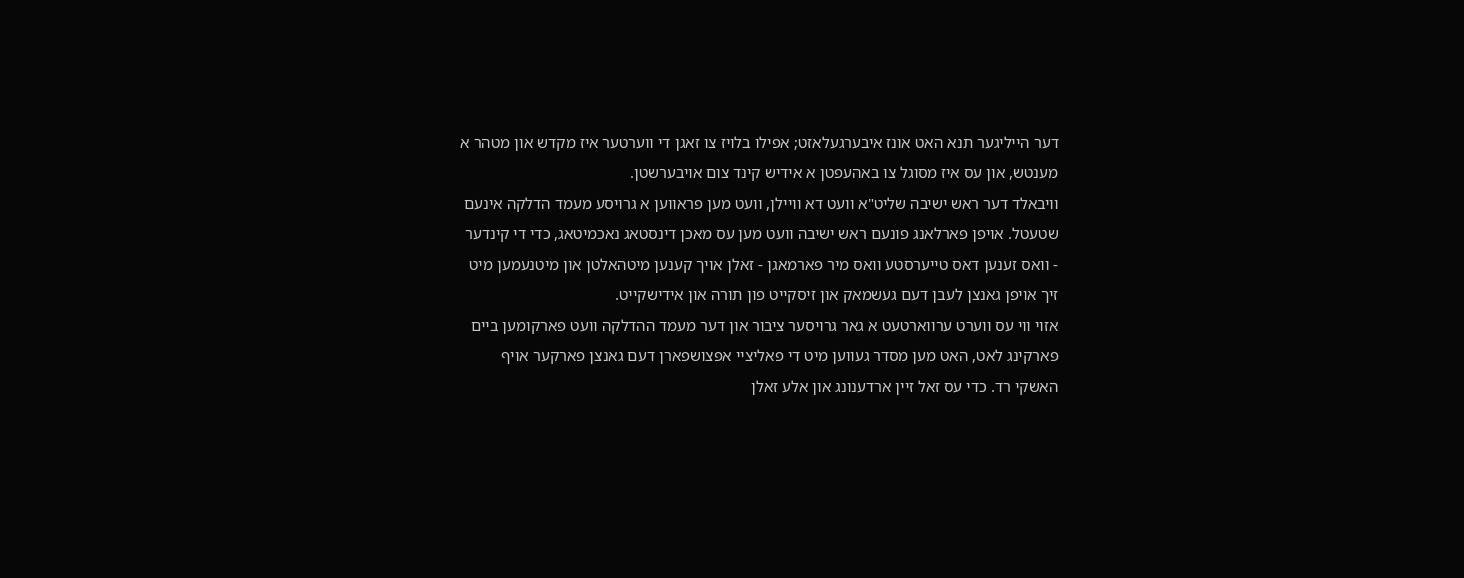דער הייליגער תנא האט אונז איבערגעלאזט; אפילו בלויז צו זאגן די ווערטער איז מקדש און מטהר א מענטש, און עס איז מסוגל צו באהעפטן א אידיש קינד צום אויבערשטן.
וויבאלד דער ראש ישיבה שליט"א וועט דא וויילן, וועט מען פראווען א גרויסע מעמד הדלקה אינעם שטעטל. אויפן פארלאנג פונעם ראש ישיבה וועט מען עס מאכן דינסטאג נאכמיטאג, כדי די קינדער - וואס זענען דאס טייערסטע וואס מיר פארמאגן - זאלן אויך קענען מיטהאלטן און מיטנעמען מיט זיך אויפן גאנצן לעבן דעם געשמאק און זיסקייט פון תורה און אידישקייט.
אזוי ווי עס ווערט ערווארטעט א גאר גרויסער ציבור און דער מעמד ההדלקה וועט פארקומען ביים פארקינג לאט, האט מען מסדר געווען מיט די פאליציי אפצושפארן דעם גאנצן פארקער אויף האשקי רד. כדי עס זאל זיין ארדענונג און אלע זאלן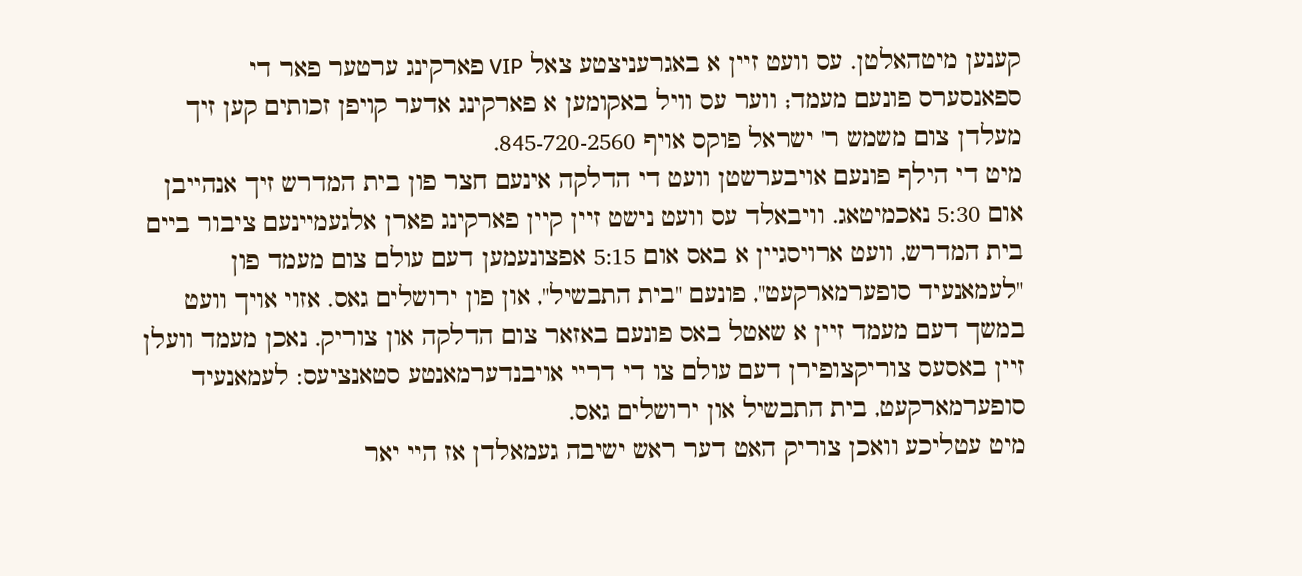קענען מיטהאלטן. עס וועט זיין א באגרעניצטע צאל VIP פארקינג ערטער פאר די ספאנסערס פונעם מעמד; ווער עס וויל באקומען א פארקינג אדער קויפן זכותים קען זיך מעלדן צום משמש ר' ישראל פוקס אויף 845-720-2560.
מיט די הילף פונעם אויבערשטן וועט די הדלקה אינעם חצר פון בית המדרש זיך אנהייבן אום 5:30 נאכמיטאג. וויבאלד עס וועט נישט זיין קיין פארקינג פארן אלגעמיינעם ציבור ביים בית המדרש, וועט ארויסגיין א באס אום 5:15 אפצונעמען דעם עולם צום מעמד פון "לעמאנעיד סופערמארקעט", פונעם "בית התבשיל", און פון ירושלים גאס. אזוי אויך וועט במשך דעם מעמד זיין א שאטל באס פונעם באזאר צום הדלקה און צוריק. נאכן מעמד וועלן זיין באסעס צוריקצופירן דעם עולם צו די דריי אויבנדערמאנטע סטאנציעס: לעמאנעיד סופערמארקעט, בית התבשיל און ירושלים גאס.
מיט עטליכע וואכן צוריק האט דער ראש ישיבה געמאלדן אז היי יאר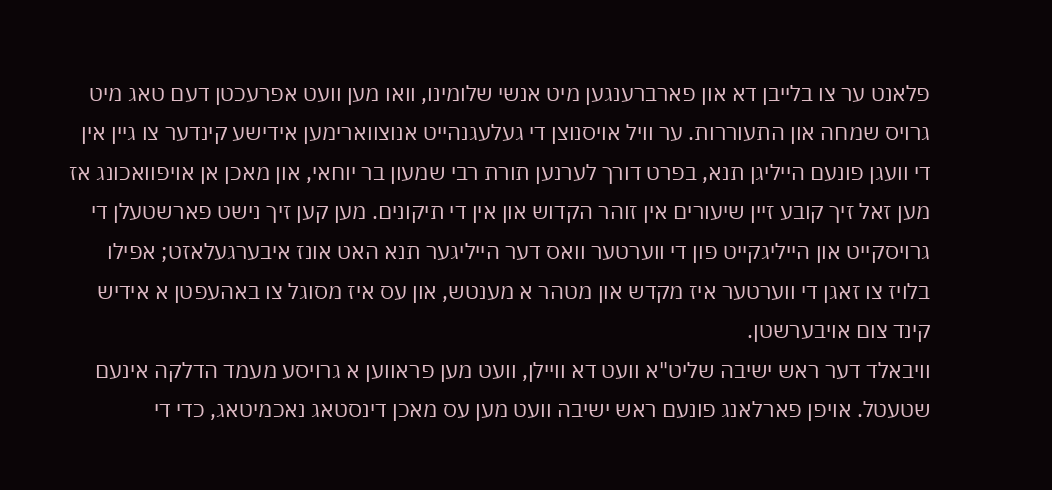פלאנט ער צו בלייבן דא און פארברענגען מיט אנשי שלומינו, וואו מען וועט אפרעכטן דעם טאג מיט גרויס שמחה און התעוררות. ער וויל אויסנוצן די געלעגנהייט אנוצווארימען אידישע קינדער צו גיין אין די וועגן פונעם הייליגן תנא, בפרט דורך לערנען תורת רבי שמעון בר יוחאי, און מאכן אן אויפוואכונג אז מען זאל זיך קובע זיין שיעורים אין זוהר הקדוש און אין די תיקונים. מען קען זיך נישט פארשטעלן די גרויסקייט און הייליגקייט פון די ווערטער וואס דער הייליגער תנא האט אונז איבערגעלאזט; אפילו בלויז צו זאגן די ווערטער איז מקדש און מטהר א מענטש, און עס איז מסוגל צו באהעפטן א אידיש קינד צום אויבערשטן.
וויבאלד דער ראש ישיבה שליט"א וועט דא וויילן, וועט מען פראווען א גרויסע מעמד הדלקה אינעם שטעטל. אויפן פארלאנג פונעם ראש ישיבה וועט מען עס מאכן דינסטאג נאכמיטאג, כדי די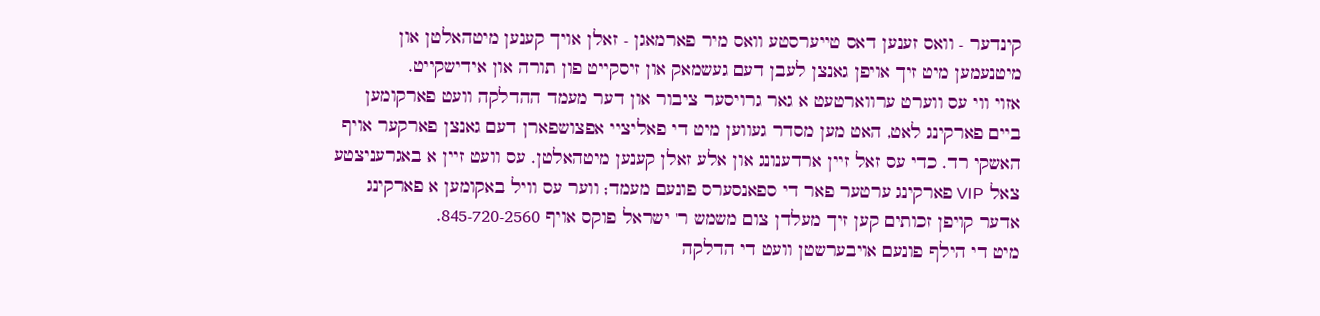קינדער - וואס זענען דאס טייערסטע וואס מיר פארמאגן - זאלן אויך קענען מיטהאלטן און מיטנעמען מיט זיך אויפן גאנצן לעבן דעם געשמאק און זיסקייט פון תורה און אידישקייט.
אזוי ווי עס ווערט ערווארטעט א גאר גרויסער ציבור און דער מעמד ההדלקה וועט פארקומען ביים פארקינג לאט, האט מען מסדר געווען מיט די פאליציי אפצושפארן דעם גאנצן פארקער אויף האשקי רד. כדי עס זאל זיין ארדענונג און אלע זאלן קענען מיטהאלטן. עס וועט זיין א באגרעניצטע צאל VIP פארקינג ערטער פאר די ספאנסערס פונעם מעמד; ווער עס וויל באקומען א פארקינג אדער קויפן זכותים קען זיך מעלדן צום משמש ר' ישראל פוקס אויף 845-720-2560.
מיט די הילף פונעם אויבערשטן וועט די הדלקה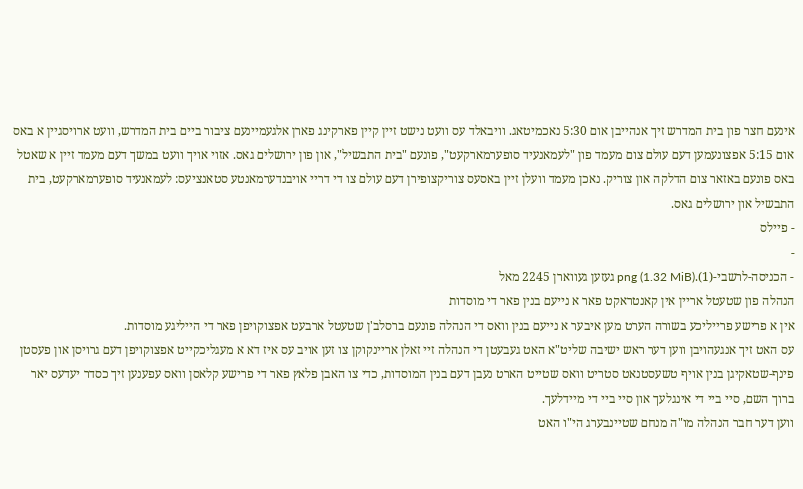אינעם חצר פון בית המדרש זיך אנהייבן אום 5:30 נאכמיטאג. וויבאלד עס וועט נישט זיין קיין פארקינג פארן אלגעמיינעם ציבור ביים בית המדרש, וועט ארויסגיין א באס אום 5:15 אפצונעמען דעם עולם צום מעמד פון "לעמאנעיד סופערמארקעט", פונעם "בית התבשיל", און פון ירושלים גאס. אזוי אויך וועט במשך דעם מעמד זיין א שאטל באס פונעם באזאר צום הדלקה און צוריק. נאכן מעמד וועלן זיין באסעס צוריקצופירן דעם עולם צו די דריי אויבנדערמאנטע סטאנציעס: לעמאנעיד סופערמארקעט, בית התבשיל און ירושלים גאס.
- פיילס
-
- הכניסה-לרשבי-(1).png (1.32 MiB) געזען געווארן 2245 מאל
הנהלה פון שטעטל אריין אין קאנטראקט פאר א נייעם בנין פאר די מוסדות
אין א פרישע פרייליכע בשורה הערט מען איבער א נייעם בנין וואס די הנהלה פונעם ברסלב'ן שטעטל ארבעט אפצוקויפן פאר די הייליגע מוסדות.
עס האט זיך אנגעהויבן ווען דער ראש ישיבה שליט"א האט געבעטן די הנהלה זיי זאלן אריינקוקן צו זען אויב עס איז דא א מעגליכקייט אפצוקויפן דעם גרויסן און פעסטן פינף-שטאקיגן בנין אויף טשעסטנאט סטריט וואס שטייט הארט נעבן דעם בנין המוסדות, כדי צו האבן פלאץ פאר די פרישע קלאסן וואס עפענען זיך כסדר יעדעס יאר ברוך השם, סיי ביי די אינגלעך און סיי ביי די מיידלעך.
ווען דער חבר הנהלה מו"ה מנחם שטיינבערג הי"ו האט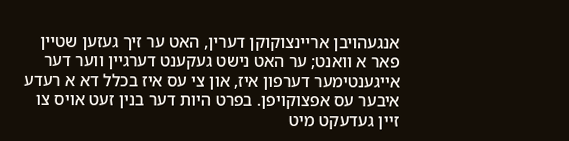אנגעהויבן אריינצוקוקן דערין, האט ער זיך געזען שטיין פאר א וואנט; ער האט נישט געקענט דערגיין ווער דער אייגענטימער דערפון איז, און צי עס איז בכלל דא א רעדע איבער עס אפצוקויפן. בפרט היות דער בנין זעט אויס צו זיין געדעקט מיט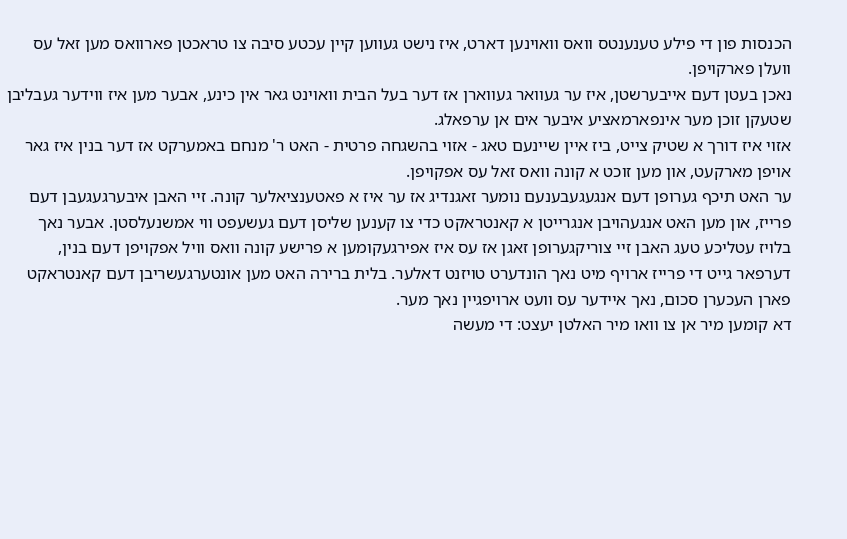הכנסות פון די פילע טענענטס וואס וואוינען דארט, איז נישט געווען קיין עכטע סיבה צו טראכטן פארוואס מען זאל עס וועלן פארקויפן.
נאכן בעטן דעם אייבערשטן, איז ער געוואר געווארן אז דער בעל הבית וואוינט גאר אין כינע, אבער מען איז ווידער געבליבן שטעקן זוכן מער אינפארמאציע איבער אים אן ערפאלג.
אזוי איז דורך א שטיק צייט, ביז איין שיינעם טאג - אזוי בהשגחה פרטית - האט ר' מנחם באמערקט אז דער בנין איז גאר אויפן מארקעט, און מען זוכט א קונה וואס זאל עס אפקויפן.
ער האט תיכף גערופן דעם אנגעגעבענעם נומער זאגנדיג אז ער איז א פאטענציאלער קונה. זיי האבן איבערגעגעבן דעם פרייז, און מען האט אנגעהויבן אנגרייטן א קאנטראקט כדי צו קענען שליסן דעם געשעפט ווי אמשנעלסטן. אבער נאך בלויז עטליכע טעג האבן זיי צוריקגערופן זאגן אז עס איז אפירגעקומען א פרישע קונה וואס וויל אפקויפן דעם בנין, דערפאר גייט די פרייז ארויף מיט נאך הונדערט טויזנט דאלער. בלית ברירה האט מען אונטערגעשריבן דעם קאנטראקט פארן העכערן סכום, נאך איידער עס וועט ארויפגיין נאך מער.
דא קומען מיר אן צו וואו מיר האלטן יעצט: די מעשה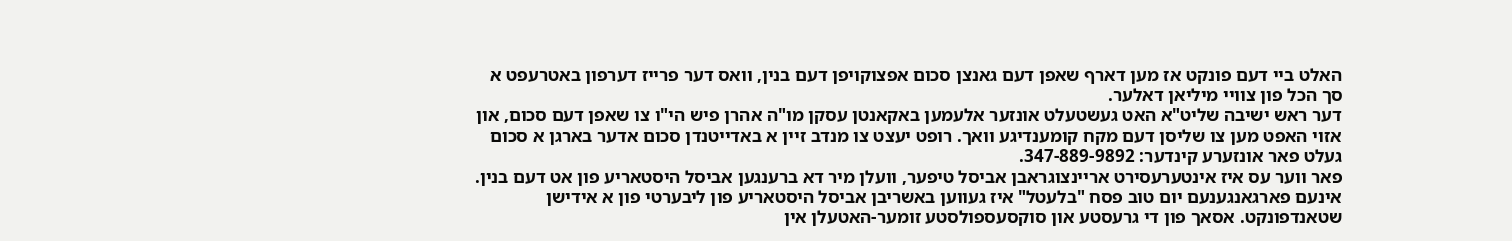האלט ביי דעם פונקט אז מען דארף שאפן דעם גאנצן סכום אפצוקויפן דעם בנין, וואס דער פרייז דערפון באטרעפט א סך הכל פון צוויי מיליאן דאלער.
דער ראש ישיבה שליט"א האט געשטעלט אונזער אלעמען באקאנטן עסקן מו"ה אהרן פיש הי"ו צו שאפן דעם סכום, און אזוי האפט מען צו שליסן דעם מקח קומענדיגע וואך. רופט יעצט צו מנדב זיין א באדייטנדן סכום אדער בארגן א סכום געלט פאר אונזערע קינדער: 347-889-9892.
פאר ווער עס איז אינטערעסירט אריינצוגראבן אביסל טיפער, וועלן מיר דא ברענגען אביסל היסטאריע פון אט דעם בנין.
אינעם פארגאנגענעם יום טוב פסח "בלעטל" איז געווען באשריבן אביסל היסטאריע פון ליבערטי פון א אידישן שטאנדפונקט. אסאך פון די גרעסטע און סוקסעספולסטע זומער-האטעלן אין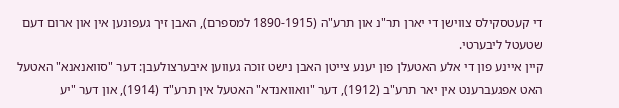די קעטסקילס צווישן די יארן תר"נ און תרע"ה (1890-1915 למספרם), האבן זיך געפונען אין און ארום דעם שטעטל ליבערטי.
קיין איינע פון די אלע האטעלן פון יענע צייטן האבן נישט זוכה געווען איבערצולעבן: דער "סוואנאנא" האטעל האט אפגעברענט אין יאר תרע"ב (1912), דער "וואוואנדא" האטעל אין תרע"ד (1914), און דער "יע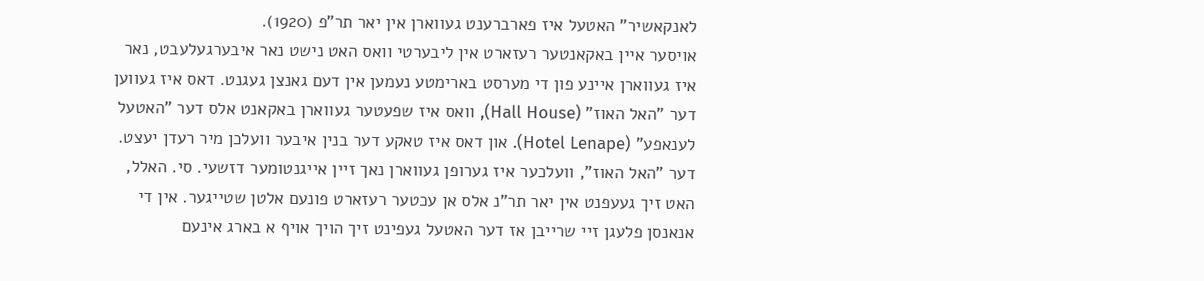לאנקאשיר" האטעל איז פארברענט געווארן אין יאר תר"פ (1920).
אויסער איין באקאנטער רעזארט אין ליבערטי וואס האט נישט נאר איבערגעלעבט, נאר איז געווארן איינע פון די מערסט בארימטע נעמען אין דעם גאנצן געגנט. דאס איז געווען דער "האל האוז" (Hall House), וואס איז שפעטער געווארן באקאנט אלס דער "האטעל לענאפע" (Hotel Lenape). און דאס איז טאקע דער בנין איבער וועלכן מיר רעדן יעצט.
דער "האל האוז", וועלכער איז גערופן געווארן נאך זיין אייגנטומער דזשעי. סי. האלל, האט זיך געעפנט אין יאר תר"נ אלס אן עכטער רעזארט פונעם אלטן שטייגער. אין די אנאנסן פלעגן זיי שרייבן אז דער האטעל געפינט זיך הויך אויף א בארג אינעם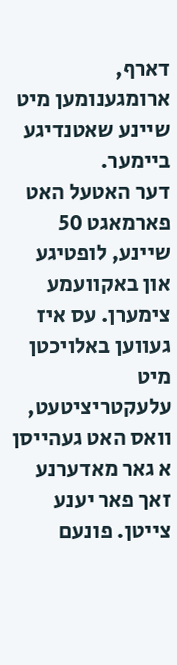דארף, ארומגענומען מיט שיינע שאטנדיגע ביימער.
דער האטעל האט פארמאגט 50 שיינע, לופטיגע און באקוועמע צימערן. עס איז געווען באלויכטן מיט עלעקטריציטעט, וואס האט געהייסן א גאר מאדערנע זאך פאר יענע צייטן. פונעם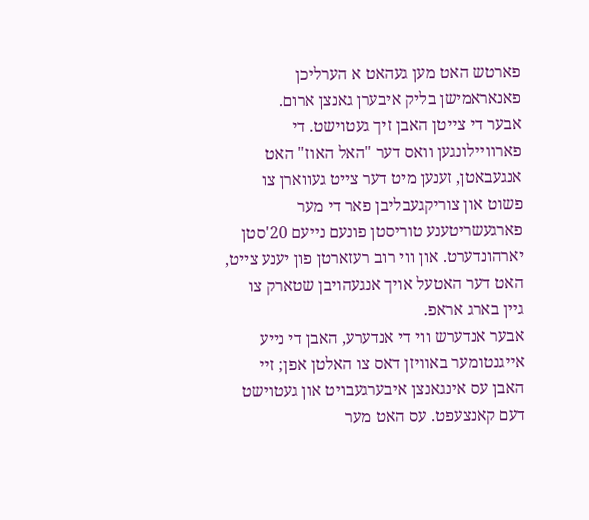פארטש האט מען געהאט א הערליכן פאנאראמישן בליק איבערן גאנצן ארום.
אבער די צייטן האבן זיך געטוישט. די פארוויילונגען וואס דער "האל האוז" האט אנגעבאטן, זענען מיט דער צייט געווארן צו פשוט און צוריקגעבליבן פאר די מער פארגעשריטענע טוריסטן פונעם נייעם 20'סטן יארהונדערט. און ווי רוב רעזארטן פון יענע צייט, האט דער האטעל אויך אנגעהויבן שטארק צו גיין בארג אראפ.
אבער אנדערש ווי די אנדערע, האבן די נייע אייגנטומער באוויזן דאס צו האלטן אפן; זיי האבן עס אינגאנצן איבערגעבויט און געטוישט דעם קאנצעפט. עס האט מער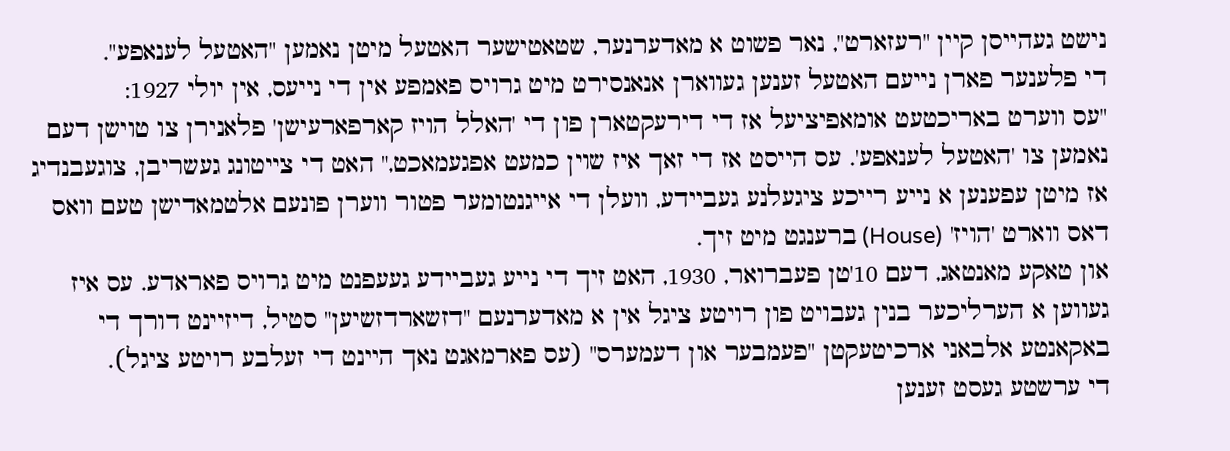נישט געהייסן קיין "רעזארט", נאר פשוט א מאדערנער, שטאטישער האטעל מיטן נאמען "האטעל לענאפע".
די פלענער פארן נייעם האטעל זענען געווארן אנאנסירט מיט גרויס פאמפע אין די נייעס, אין יולי 1927:
"עס ווערט באריכטעט אומאפיציעל אז די דירעקטארן פון די 'האלל הויז קארפארעישן' פלאנירן צו טוישן דעם נאמען צו 'האטעל לענאפע'. עס הייסט אז די זאך איז שוין כמעט אפגעמאכט," האט די צייטונג געשריבן, צוגעבנדיג אז מיטן עפענען א נייע רייכע ציגעלנע געביידע, וועלן די אייגנטומער פטור ווערן פונעם אלטמאדישן טעם וואס דאס ווארט 'הויז' (House) ברענגט מיט זיך.
און טאקע מאנטאג, דעם 10'טן פעברואר, 1930, האט זיך די נייע געביידע געעפנט מיט גרויס פאראדע. עס איז געווען א הערליכער בנין געבויט פון רויטע ציגל אין א מאדערנעם "דזשארדזשיען" סטיל, דיזיינט דורך די באקאנטע אלבאני ארכיטעקטן "פעמבער און דעמערס" (עס פארמאגט נאך היינט די זעלבע רויטע ציגל).
די ערשטע געסט זענען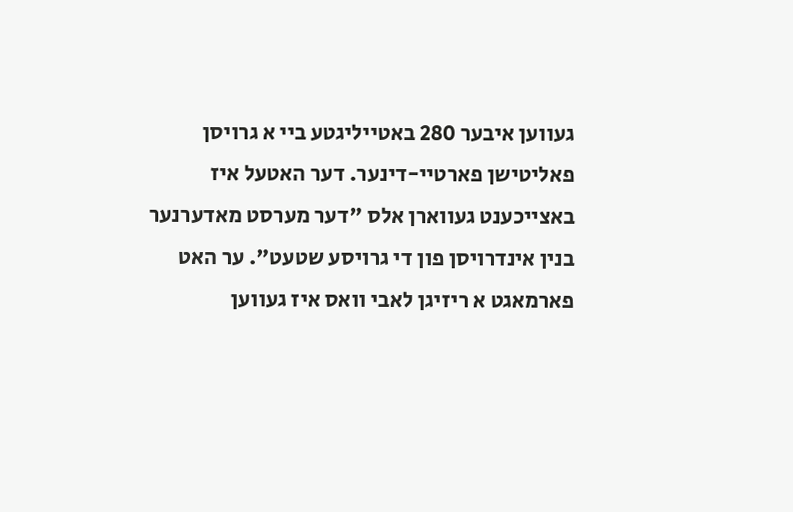געווען איבער 280 באטייליגטע ביי א גרויסן פאליטישן פארטיי-דינער. דער האטעל איז באצייכענט געווארן אלס "דער מערסט מאדערנער בנין אינדרויסן פון די גרויסע שטעט". ער האט פארמאגט א ריזיגן לאבי וואס איז געווען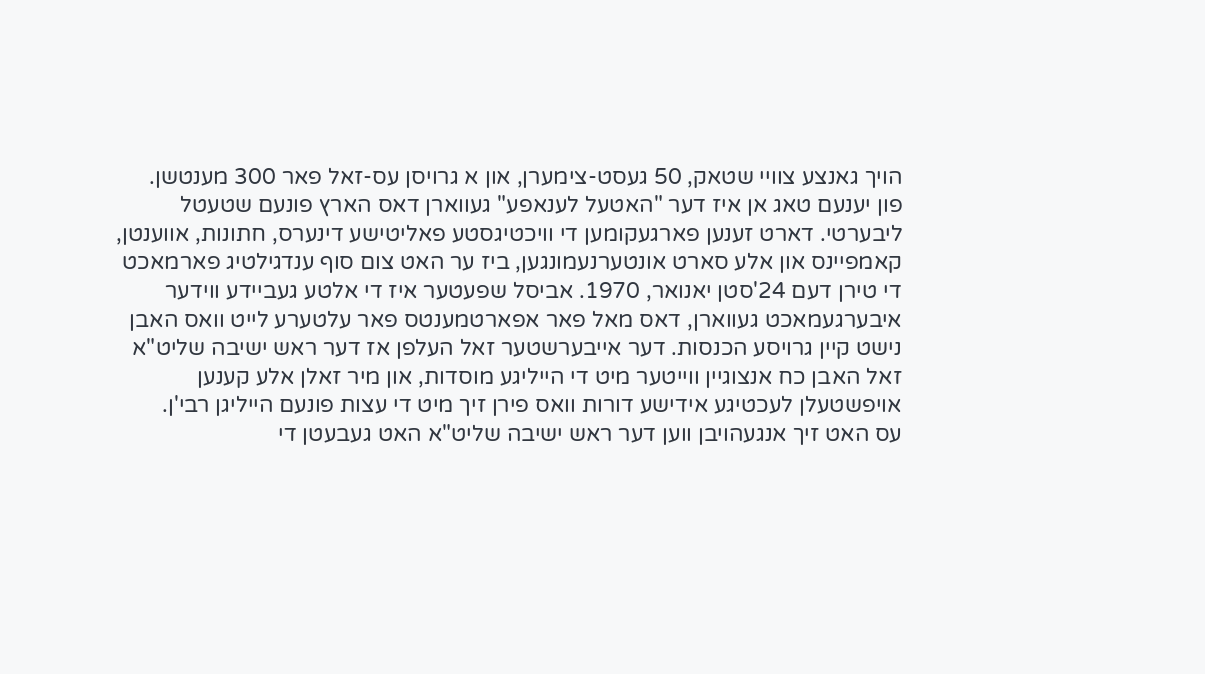הויך גאנצע צוויי שטאק, 50 געסט-צימערן, און א גרויסן עס-זאל פאר 300 מענטשן.
פון יענעם טאג אן איז דער "האטעל לענאפע" געווארן דאס הארץ פונעם שטעטל ליבערטי. דארט זענען פארגעקומען די וויכטיגסטע פאליטישע דינערס, חתונות, אווענטן, קאמפיינס און אלע סארט אונטערנעמונגען, ביז ער האט צום סוף ענדגילטיג פארמאכט די טירן דעם 24'סטן יאנואר, 1970. אביסל שפעטער איז די אלטע געביידע ווידער איבערגעמאכט געווארן, דאס מאל פאר אפארטמענטס פאר עלטערע לייט וואס האבן נישט קיין גרויסע הכנסות. דער אייבערשטער זאל העלפן אז דער ראש ישיבה שליט"א זאל האבן כח אנצוגיין ווייטער מיט די הייליגע מוסדות, און מיר זאלן אלע קענען אויפשטעלן לעכטיגע אידישע דורות וואס פירן זיך מיט די עצות פונעם הייליגן רבי'ן.
עס האט זיך אנגעהויבן ווען דער ראש ישיבה שליט"א האט געבעטן די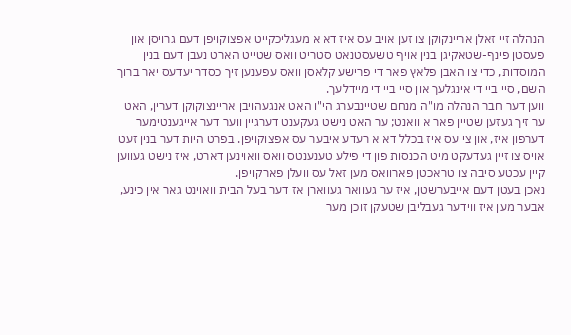הנהלה זיי זאלן אריינקוקן צו זען אויב עס איז דא א מעגליכקייט אפצוקויפן דעם גרויסן און פעסטן פינף-שטאקיגן בנין אויף טשעסטנאט סטריט וואס שטייט הארט נעבן דעם בנין המוסדות, כדי צו האבן פלאץ פאר די פרישע קלאסן וואס עפענען זיך כסדר יעדעס יאר ברוך השם, סיי ביי די אינגלעך און סיי ביי די מיידלעך.
ווען דער חבר הנהלה מו"ה מנחם שטיינבערג הי"ו האט אנגעהויבן אריינצוקוקן דערין, האט ער זיך געזען שטיין פאר א וואנט; ער האט נישט געקענט דערגיין ווער דער אייגענטימער דערפון איז, און צי עס איז בכלל דא א רעדע איבער עס אפצוקויפן. בפרט היות דער בנין זעט אויס צו זיין געדעקט מיט הכנסות פון די פילע טענענטס וואס וואוינען דארט, איז נישט געווען קיין עכטע סיבה צו טראכטן פארוואס מען זאל עס וועלן פארקויפן.
נאכן בעטן דעם אייבערשטן, איז ער געוואר געווארן אז דער בעל הבית וואוינט גאר אין כינע, אבער מען איז ווידער געבליבן שטעקן זוכן מער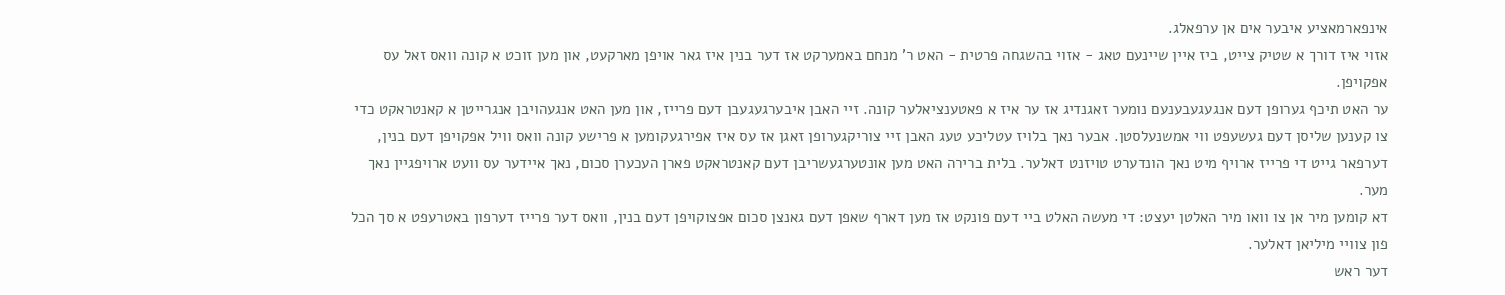אינפארמאציע איבער אים אן ערפאלג.
אזוי איז דורך א שטיק צייט, ביז איין שיינעם טאג - אזוי בהשגחה פרטית - האט ר' מנחם באמערקט אז דער בנין איז גאר אויפן מארקעט, און מען זוכט א קונה וואס זאל עס אפקויפן.
ער האט תיכף גערופן דעם אנגעגעבענעם נומער זאגנדיג אז ער איז א פאטענציאלער קונה. זיי האבן איבערגעגעבן דעם פרייז, און מען האט אנגעהויבן אנגרייטן א קאנטראקט כדי צו קענען שליסן דעם געשעפט ווי אמשנעלסטן. אבער נאך בלויז עטליכע טעג האבן זיי צוריקגערופן זאגן אז עס איז אפירגעקומען א פרישע קונה וואס וויל אפקויפן דעם בנין, דערפאר גייט די פרייז ארויף מיט נאך הונדערט טויזנט דאלער. בלית ברירה האט מען אונטערגעשריבן דעם קאנטראקט פארן העכערן סכום, נאך איידער עס וועט ארויפגיין נאך מער.
דא קומען מיר אן צו וואו מיר האלטן יעצט: די מעשה האלט ביי דעם פונקט אז מען דארף שאפן דעם גאנצן סכום אפצוקויפן דעם בנין, וואס דער פרייז דערפון באטרעפט א סך הכל פון צוויי מיליאן דאלער.
דער ראש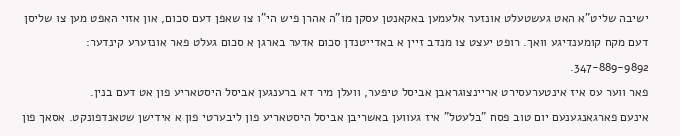ישיבה שליט"א האט געשטעלט אונזער אלעמען באקאנטן עסקן מו"ה אהרן פיש הי"ו צו שאפן דעם סכום, און אזוי האפט מען צו שליסן דעם מקח קומענדיגע וואך. רופט יעצט צו מנדב זיין א באדייטנדן סכום אדער בארגן א סכום געלט פאר אונזערע קינדער: 347-889-9892.
פאר ווער עס איז אינטערעסירט אריינצוגראבן אביסל טיפער, וועלן מיר דא ברענגען אביסל היסטאריע פון אט דעם בנין.
אינעם פארגאנגענעם יום טוב פסח "בלעטל" איז געווען באשריבן אביסל היסטאריע פון ליבערטי פון א אידישן שטאנדפונקט. אסאך פון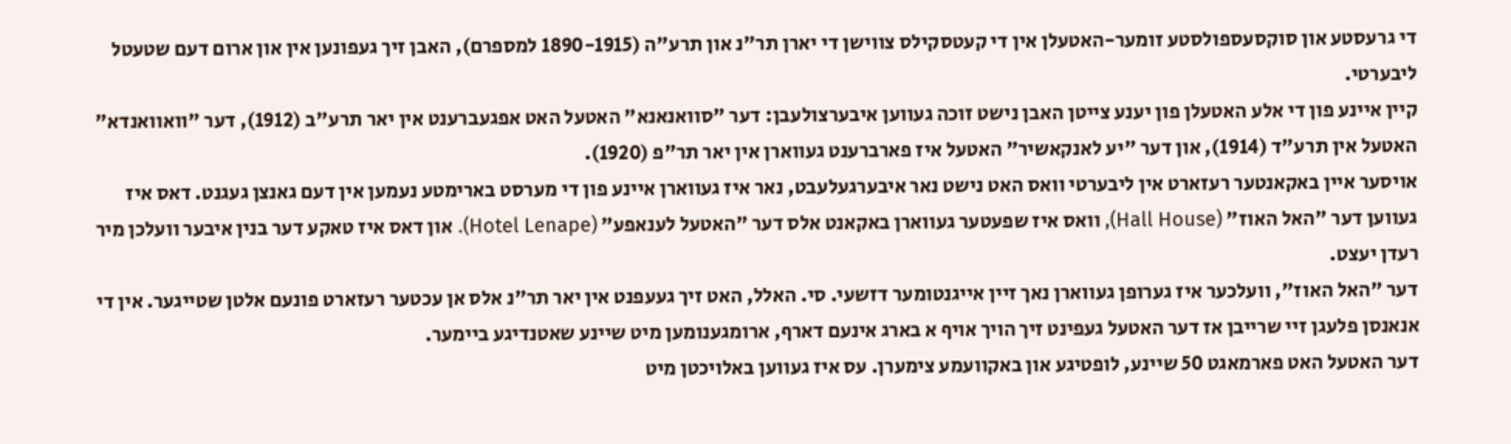די גרעסטע און סוקסעספולסטע זומער-האטעלן אין די קעטסקילס צווישן די יארן תר"נ און תרע"ה (1890-1915 למספרם), האבן זיך געפונען אין און ארום דעם שטעטל ליבערטי.
קיין איינע פון די אלע האטעלן פון יענע צייטן האבן נישט זוכה געווען איבערצולעבן: דער "סוואנאנא" האטעל האט אפגעברענט אין יאר תרע"ב (1912), דער "וואוואנדא" האטעל אין תרע"ד (1914), און דער "יע לאנקאשיר" האטעל איז פארברענט געווארן אין יאר תר"פ (1920).
אויסער איין באקאנטער רעזארט אין ליבערטי וואס האט נישט נאר איבערגעלעבט, נאר איז געווארן איינע פון די מערסט בארימטע נעמען אין דעם גאנצן געגנט. דאס איז געווען דער "האל האוז" (Hall House), וואס איז שפעטער געווארן באקאנט אלס דער "האטעל לענאפע" (Hotel Lenape). און דאס איז טאקע דער בנין איבער וועלכן מיר רעדן יעצט.
דער "האל האוז", וועלכער איז גערופן געווארן נאך זיין אייגנטומער דזשעי. סי. האלל, האט זיך געעפנט אין יאר תר"נ אלס אן עכטער רעזארט פונעם אלטן שטייגער. אין די אנאנסן פלעגן זיי שרייבן אז דער האטעל געפינט זיך הויך אויף א בארג אינעם דארף, ארומגענומען מיט שיינע שאטנדיגע ביימער.
דער האטעל האט פארמאגט 50 שיינע, לופטיגע און באקוועמע צימערן. עס איז געווען באלויכטן מיט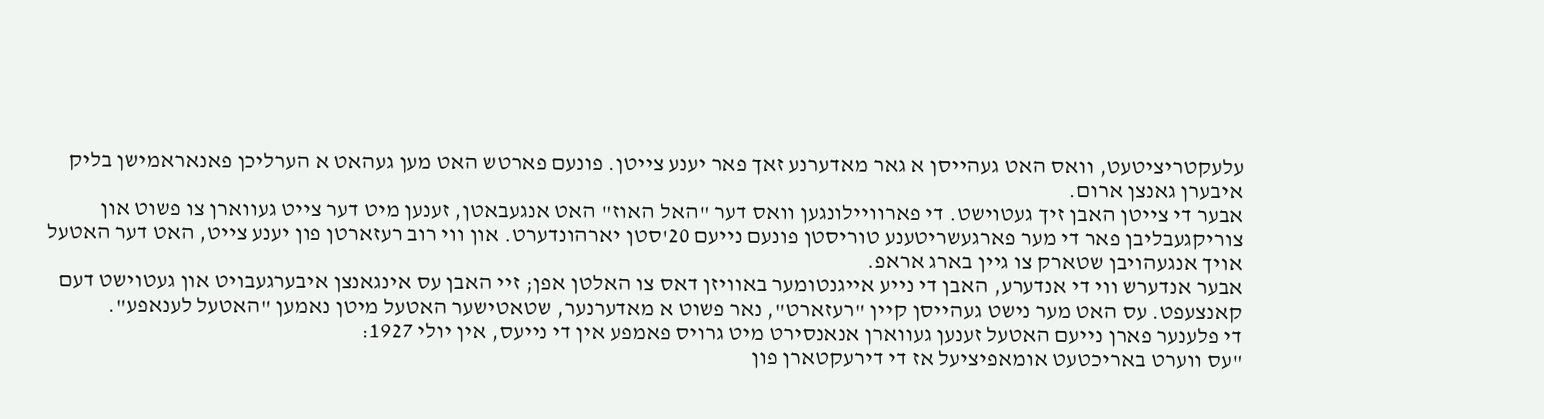עלעקטריציטעט, וואס האט געהייסן א גאר מאדערנע זאך פאר יענע צייטן. פונעם פארטש האט מען געהאט א הערליכן פאנאראמישן בליק איבערן גאנצן ארום.
אבער די צייטן האבן זיך געטוישט. די פארוויילונגען וואס דער "האל האוז" האט אנגעבאטן, זענען מיט דער צייט געווארן צו פשוט און צוריקגעבליבן פאר די מער פארגעשריטענע טוריסטן פונעם נייעם 20'סטן יארהונדערט. און ווי רוב רעזארטן פון יענע צייט, האט דער האטעל אויך אנגעהויבן שטארק צו גיין בארג אראפ.
אבער אנדערש ווי די אנדערע, האבן די נייע אייגנטומער באוויזן דאס צו האלטן אפן; זיי האבן עס אינגאנצן איבערגעבויט און געטוישט דעם קאנצעפט. עס האט מער נישט געהייסן קיין "רעזארט", נאר פשוט א מאדערנער, שטאטישער האטעל מיטן נאמען "האטעל לענאפע".
די פלענער פארן נייעם האטעל זענען געווארן אנאנסירט מיט גרויס פאמפע אין די נייעס, אין יולי 1927:
"עס ווערט באריכטעט אומאפיציעל אז די דירעקטארן פון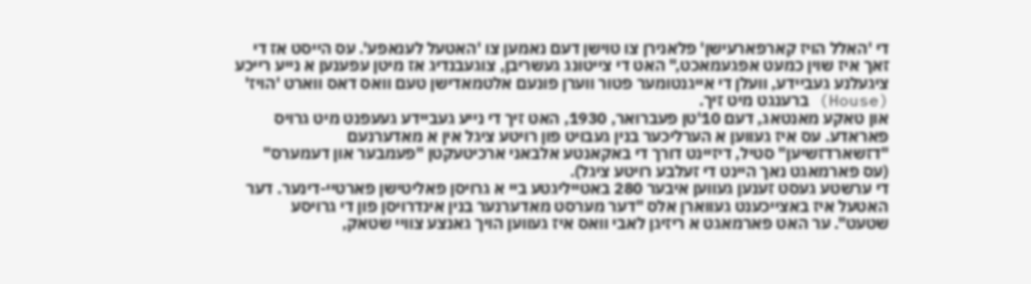די 'האלל הויז קארפארעישן' פלאנירן צו טוישן דעם נאמען צו 'האטעל לענאפע'. עס הייסט אז די זאך איז שוין כמעט אפגעמאכט," האט די צייטונג געשריבן, צוגעבנדיג אז מיטן עפענען א נייע רייכע ציגעלנע געביידע, וועלן די אייגנטומער פטור ווערן פונעם אלטמאדישן טעם וואס דאס ווארט 'הויז' (House) ברענגט מיט זיך.
און טאקע מאנטאג, דעם 10'טן פעברואר, 1930, האט זיך די נייע געביידע געעפנט מיט גרויס פאראדע. עס איז געווען א הערליכער בנין געבויט פון רויטע ציגל אין א מאדערנעם "דזשארדזשיען" סטיל, דיזיינט דורך די באקאנטע אלבאני ארכיטעקטן "פעמבער און דעמערס" (עס פארמאגט נאך היינט די זעלבע רויטע ציגל).
די ערשטע געסט זענען געווען איבער 280 באטייליגטע ביי א גרויסן פאליטישן פארטיי-דינער. דער האטעל איז באצייכענט געווארן אלס "דער מערסט מאדערנער בנין אינדרויסן פון די גרויסע שטעט". ער האט פארמאגט א ריזיגן לאבי וואס איז געווען הויך גאנצע צוויי שטאק,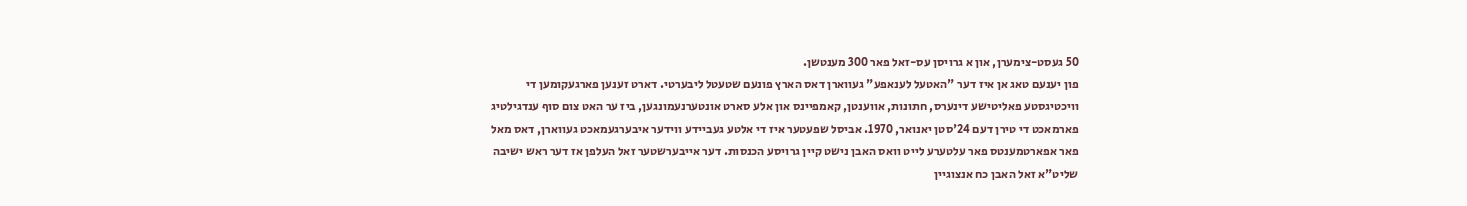50 געסט-צימערן, און א גרויסן עס-זאל פאר 300 מענטשן.
פון יענעם טאג אן איז דער "האטעל לענאפע" געווארן דאס הארץ פונעם שטעטל ליבערטי. דארט זענען פארגעקומען די וויכטיגסטע פאליטישע דינערס, חתונות, אווענטן, קאמפיינס און אלע סארט אונטערנעמונגען, ביז ער האט צום סוף ענדגילטיג פארמאכט די טירן דעם 24'סטן יאנואר, 1970. אביסל שפעטער איז די אלטע געביידע ווידער איבערגעמאכט געווארן, דאס מאל פאר אפארטמענטס פאר עלטערע לייט וואס האבן נישט קיין גרויסע הכנסות. דער אייבערשטער זאל העלפן אז דער ראש ישיבה שליט"א זאל האבן כח אנצוגיין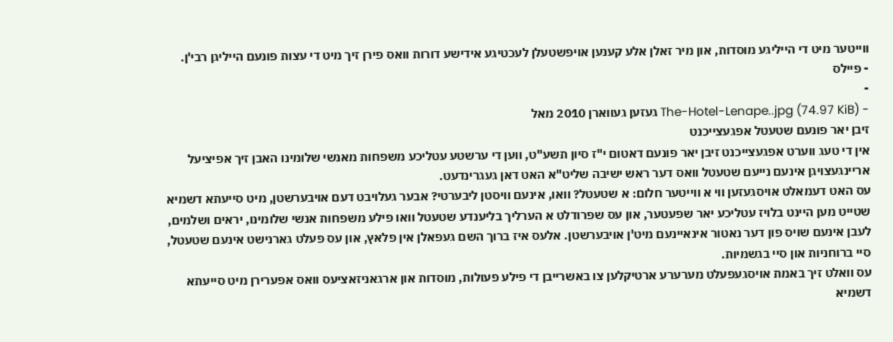ווייטער מיט די הייליגע מוסדות, און מיר זאלן אלע קענען אויפשטעלן לעכטיגע אידישע דורות וואס פירן זיך מיט די עצות פונעם הייליגן רבי'ן.
- פיילס
-
- The-Hotel-Lenape..jpg (74.97 KiB) געזען געווארן 2010 מאל
זיבן יאר פונעם שטעטל אפגעצייכנט
אין די טעג ווערט אפגעצייכנט זיבן יאר פונעם דאטום י"ז סיון תשע"ט, ווען די ערשטע עטליכע משפחות מאנשי שלומינו האבן זיך אפיציעל אריינגעצויגן אינעם נייעם שטעטל וואס דער ראש ישיבה שליט"א האט דאן געגרינדעט.
עס האט דעמאלט אויסגעזען ווי א ווייטער חלום: א שטעטל? וואו, אינעם וויסטן ליבערטי? אבער געלויבט דעם אויבערשטן, מיט סייעתא דשמיא שטייט מען היינט בלויז עטליכע יאר שפעטער, און עס שפרודלט א הערליך בליענדע שטעטל וואו פילע משפחות אנשי שלומינו, יראים ושלמים, לעבן אינעם שויס פון דער נאטור אינאיינעם מיט'ן אויבערשטן. אלעס איז ברוך השם געפאלן אין פלאץ, און עס פעלט גארנישט אינעם שטעטל, סיי ברוחניות און סיי בגשמיות.
עס וואלט זיך באמת אויסגעפעלט מערערע ארטיקלען צו באשרייבן די פילע פעולות, מוסדות און ארגאניזאציעס וואס אפערירן מיט סייעתא דשמיא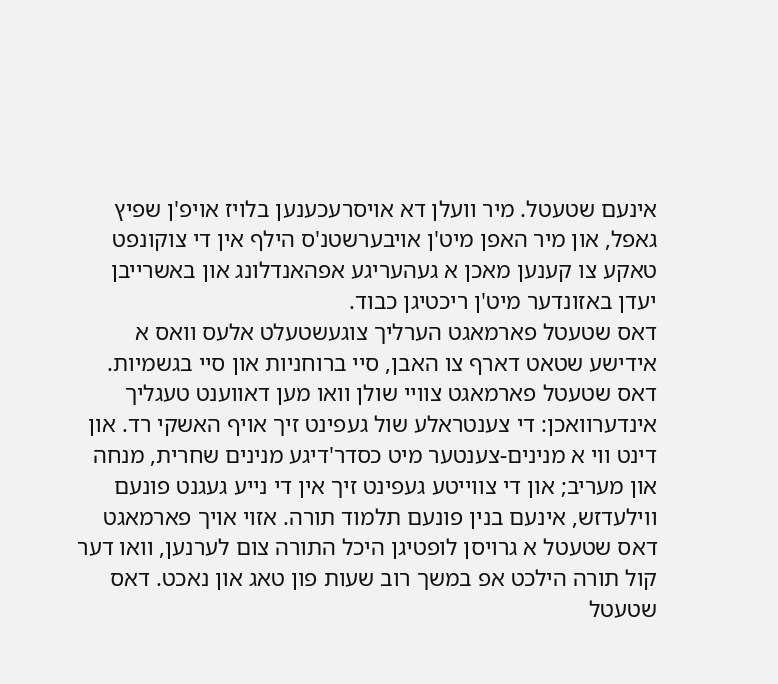אינעם שטעטל. מיר וועלן דא אויסרעכענען בלויז אויפ'ן שפיץ גאפל, און מיר האפן מיט'ן אויבערשטנ'ס הילף אין די צוקונפט טאקע צו קענען מאכן א געהעריגע אפהאנדלונג און באשרייבן יעדן באזונדער מיט'ן ריכטיגן כבוד.
דאס שטעטל פארמאגט הערליך צוגעשטעלט אלעס וואס א אידישע שטאט דארף צו האבן, סיי ברוחניות און סיי בגשמיות. דאס שטעטל פארמאגט צוויי שולן וואו מען דאווענט טעגליך אינדערוואכן: די צענטראלע שול געפינט זיך אויף האשקי רד. און דינט ווי א מנינים-צענטער מיט כסדר'דיגע מנינים שחרית, מנחה און מעריב; און די צווייטע געפינט זיך אין די נייע געגנט פונעם ווילעדזש, אינעם בנין פונעם תלמוד תורה. אזוי אויך פארמאגט דאס שטעטל א גרויסן לופטיגן היכל התורה צום לערנען, וואו דער קול תורה הילכט אפ במשך רוב שעות פון טאג און נאכט. דאס שטעטל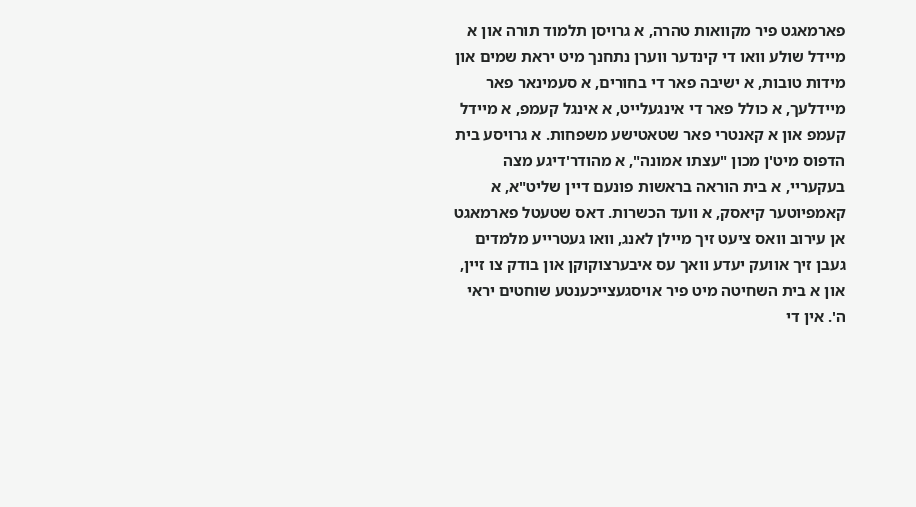פארמאגט פיר מקוואות טהרה, א גרויסן תלמוד תורה און א מיידל שולע וואו די קינדער ווערן נתחנך מיט יראת שמים און מידות טובות, א ישיבה פאר די בחורים, א סעמינאר פאר מיידלעך, א כולל פאר די אינגעלייט, א אינגל קעמפ, א מיידל קעמפ און א קאנטרי פאר שטאטישע משפחות. א גרויסע בית הדפוס מיט'ן מכון "עצתו אמונה", א מהודר'דיגע מצה בעקעריי, א בית הוראה בראשות פונעם דיין שליט"א, א קאמפיוטער קיאסק, א וועד הכשרות. דאס שטעטל פארמאגט אן עירוב וואס ציעט זיך מיילן לאנג, וואו געטרייע מלמדים געבן זיך אוועק יעדע וואך עס איבערצוקוקן און בודק צו זיין, און א בית השחיטה מיט פיר אויסגעצייכענטע שוחטים יראי ה'. אין די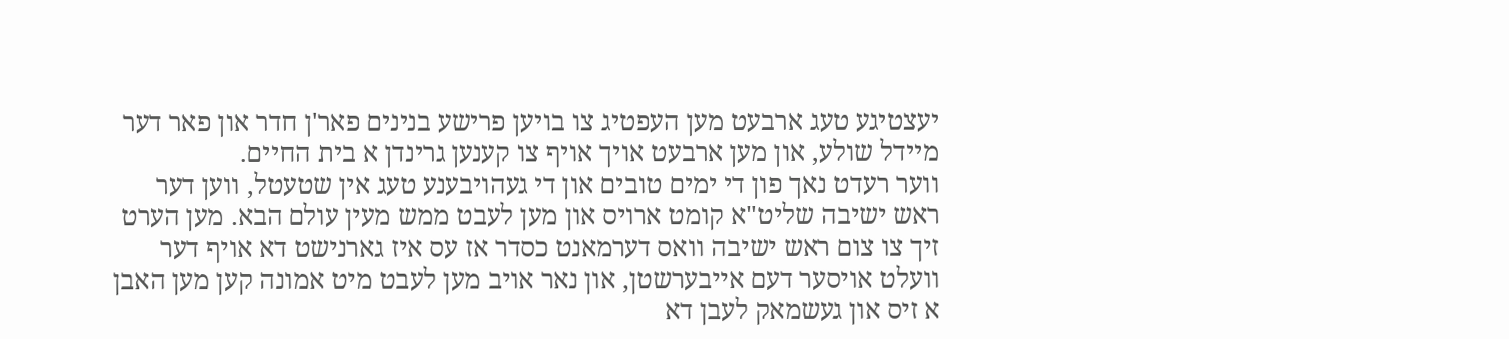יעצטיגע טעג ארבעט מען העפטיג צו בויען פרישע בנינים פאר'ן חדר און פאר דער מיידל שולע, און מען ארבעט אויך אויף צו קענען גרינדן א בית החיים.
ווער רעדט נאך פון די ימים טובים און די געהויבענע טעג אין שטעטל, ווען דער ראש ישיבה שליט"א קומט ארויס און מען לעבט ממש מעין עולם הבא. מען הערט זיך צו צום ראש ישיבה וואס דערמאנט כסדר אז עס איז גארנישט דא אויף דער וועלט אויסער דעם אייבערשטן, און נאר אויב מען לעבט מיט אמונה קען מען האבן א זיס און געשמאק לעבן דא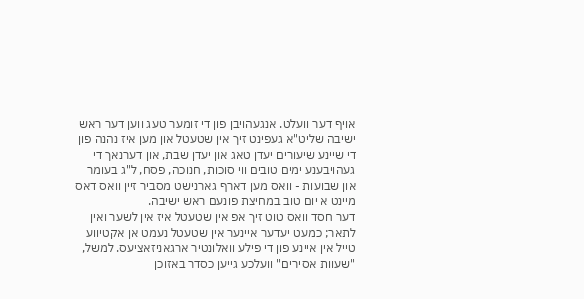אויף דער וועלט. אנגעהויבן פון די זומער טעג ווען דער ראש ישיבה שליט"א געפינט זיך אין שטעטל און מען איז נהנה פון די שיינע שיעורים יעדן טאג און יעדן שבת, און דערנאך די געהויבענע ימים טובים ווי סוכות, חנוכה, פסח, ל"ג בעומר און שבועות - וואס מען דארף גארנישט מסביר זיין וואס דאס מיינט א יום טוב במחיצת פונעם ראש ישיבה.
דער חסד וואס טוט זיך אפ אין שטעטל איז אין לשער ואין לתאר; כמעט יעדער איינער אין שטעטל נעמט אן אקטיווע טייל אין איינע פון די פילע וואלונטיר ארגאניזאציעס. למשל, "שעוות אסירים" וועלכע גייען כסדר באזוכן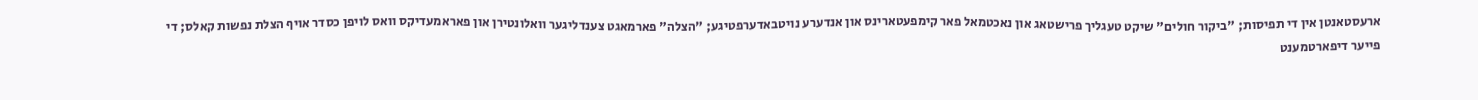ארעסטאנטן אין די תפיסות; "ביקור חולים" שיקט טעגליך פרישטאג און נאכטמאל פאר קימפעטארינס און אנדערע נויטבאדערפטיגע; "הצלה" פארמאגט צענדליגער וואלונטירן און פאראמעדיקס וואס לויפן כסדר אויף הצלת נפשות קאלס; די פייער דיפארטמענט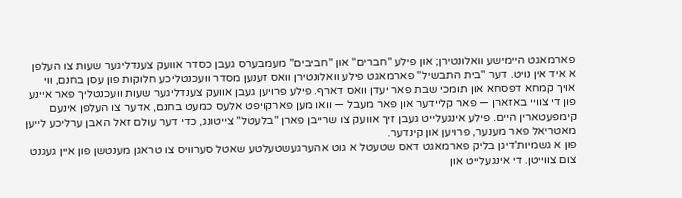פארמאגט היימישע וואלונטירן; און פילע "חברים" און "חביבים" מעמבערס געבן כסדר אוועק צענדליגער שעות צו העלפן א איד אין נויט. דער "בית התבשיל" פארמאגט פילע וואלונטירן וואס זענען מסדר וועכנטליכע חלוקות פון עסן בחנם, ווי אויך קמחא דפסחא און תומכי שבת פאר יעדן וואס דארף. פילע פרויען געבן אוועק צענדליגער שעות וועכנטליך פאר איינע פון די צוויי באזארן — פאר קליידער און פאר מעבל — וואו מען פארקויפט אלעס כמעט בחנם, אדער צו העלפן אינעם קימפעטארין היים. פילע אינגעלייט געבן זיך אוועק צו שרייבן פארן "בלעטל" צייטונג, כדי דער עולם זאל האבן ערליכע לייען מאטריאל פאר מענער, פרויען און קינדער.
פון א גשמיות'דיגן בליק פארמאגט דאס שטעטל א גוט אהערגעשטעלטע שאטל סערוויס צו טראגן מענטשן פון איין געגנט צום צווייטן. די אינגעלייט און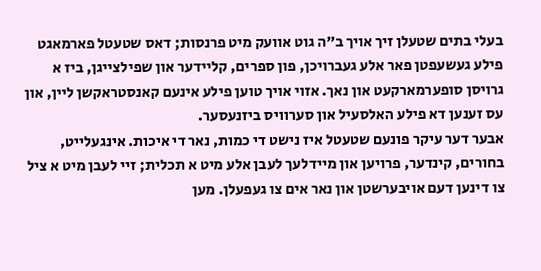בעלי בתים שטעלן זיך אויך ב"ה גוט אוועק מיט פרנסות; דאס שטעטל פארמאגט פילע געשעפטן פאר אלע געברויכן, פון ספרים, קליידער און שפילצייגן, ביז א גרויסן סופערמארקעט און נאך. אזוי אויך טוען פילע אינעם קאנסטראקשן ליין, און עס זענען דא פילע האלסעיל און סערוויס ביזנעסער.
אבער דער עיקר פונעם שטעטל איז נישט די כמות, נאר די איכות. אינגעלייט, בחורים, קינדער, פרויען און מיידלעך לעבן אלע מיט א תכלית; זיי לעבן מיט א ציל צו דינען דעם אויבערשטן און נאר אים צו געפעלן. מען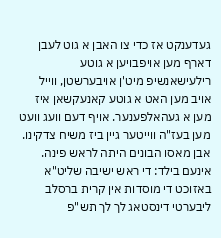געדענקט אז כדי צו האבן א גוט לעבן דארף מען אויפבויען א גוטע רילעישאנשיפ מיט'ן אויבערשטן, ווייל אויב מען האט א גוטע קאנעקשאן איז מען א געהאלפענער. אויף דעם וועג וועט מען בעז"ה ווייטער גיין ביז משיח צדקינו.
אבן מאסו הבונים היתה לראש פינה.
אינעם בילד: די ראש ישיבה שליט"א באזוכט די מוסדות אין קרית ברסלב ליבערטי דינסטאג לך לך תש"פ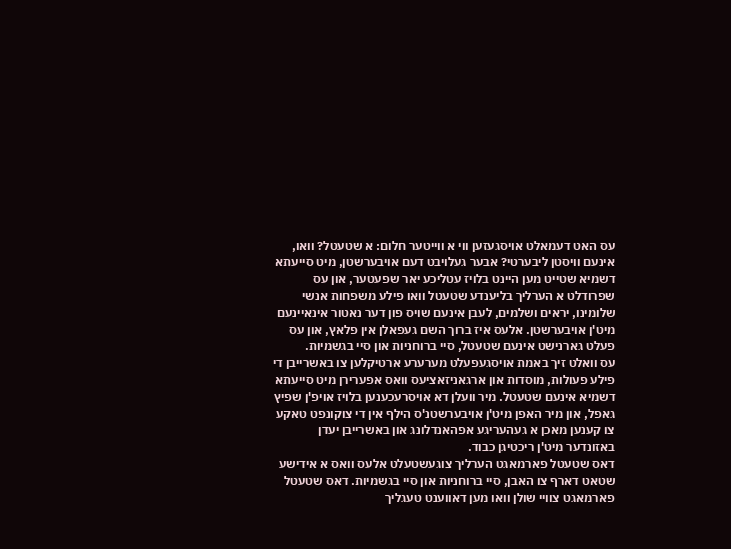עס האט דעמאלט אויסגעזען ווי א ווייטער חלום: א שטעטל? וואו, אינעם וויסטן ליבערטי? אבער געלויבט דעם אויבערשטן, מיט סייעתא דשמיא שטייט מען היינט בלויז עטליכע יאר שפעטער, און עס שפרודלט א הערליך בליענדע שטעטל וואו פילע משפחות אנשי שלומינו, יראים ושלמים, לעבן אינעם שויס פון דער נאטור אינאיינעם מיט'ן אויבערשטן. אלעס איז ברוך השם געפאלן אין פלאץ, און עס פעלט גארנישט אינעם שטעטל, סיי ברוחניות און סיי בגשמיות.
עס וואלט זיך באמת אויסגעפעלט מערערע ארטיקלען צו באשרייבן די פילע פעולות, מוסדות און ארגאניזאציעס וואס אפערירן מיט סייעתא דשמיא אינעם שטעטל. מיר וועלן דא אויסרעכענען בלויז אויפ'ן שפיץ גאפל, און מיר האפן מיט'ן אויבערשטנ'ס הילף אין די צוקונפט טאקע צו קענען מאכן א געהעריגע אפהאנדלונג און באשרייבן יעדן באזונדער מיט'ן ריכטיגן כבוד.
דאס שטעטל פארמאגט הערליך צוגעשטעלט אלעס וואס א אידישע שטאט דארף צו האבן, סיי ברוחניות און סיי בגשמיות. דאס שטעטל פארמאגט צוויי שולן וואו מען דאווענט טעגליך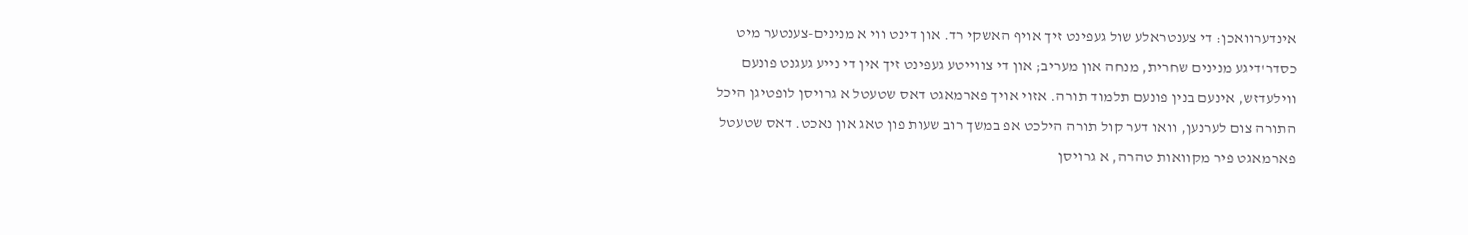אינדערוואכן: די צענטראלע שול געפינט זיך אויף האשקי רד. און דינט ווי א מנינים-צענטער מיט כסדר'דיגע מנינים שחרית, מנחה און מעריב; און די צווייטע געפינט זיך אין די נייע געגנט פונעם ווילעדזש, אינעם בנין פונעם תלמוד תורה. אזוי אויך פארמאגט דאס שטעטל א גרויסן לופטיגן היכל התורה צום לערנען, וואו דער קול תורה הילכט אפ במשך רוב שעות פון טאג און נאכט. דאס שטעטל פארמאגט פיר מקוואות טהרה, א גרויסן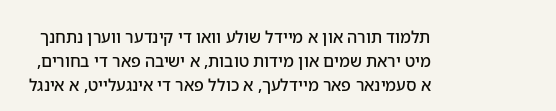תלמוד תורה און א מיידל שולע וואו די קינדער ווערן נתחנך מיט יראת שמים און מידות טובות, א ישיבה פאר די בחורים, א סעמינאר פאר מיידלעך, א כולל פאר די אינגעלייט, א אינגל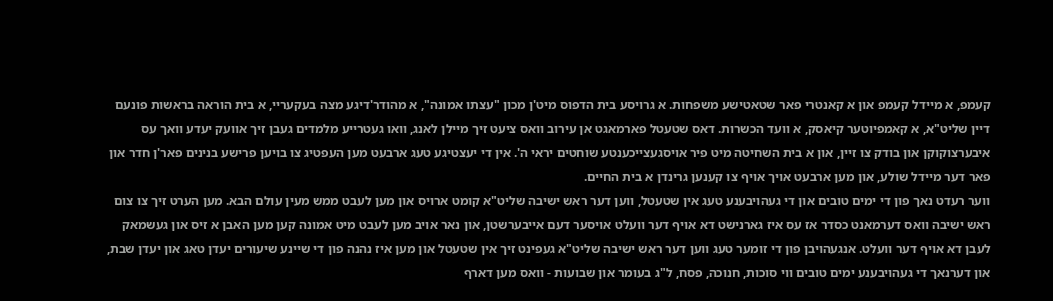קעמפ, א מיידל קעמפ און א קאנטרי פאר שטאטישע משפחות. א גרויסע בית הדפוס מיט'ן מכון "עצתו אמונה", א מהודר'דיגע מצה בעקעריי, א בית הוראה בראשות פונעם דיין שליט"א, א קאמפיוטער קיאסק, א וועד הכשרות. דאס שטעטל פארמאגט אן עירוב וואס ציעט זיך מיילן לאנג, וואו געטרייע מלמדים געבן זיך אוועק יעדע וואך עס איבערצוקוקן און בודק צו זיין, און א בית השחיטה מיט פיר אויסגעצייכענטע שוחטים יראי ה'. אין די יעצטיגע טעג ארבעט מען העפטיג צו בויען פרישע בנינים פאר'ן חדר און פאר דער מיידל שולע, און מען ארבעט אויך אויף צו קענען גרינדן א בית החיים.
ווער רעדט נאך פון די ימים טובים און די געהויבענע טעג אין שטעטל, ווען דער ראש ישיבה שליט"א קומט ארויס און מען לעבט ממש מעין עולם הבא. מען הערט זיך צו צום ראש ישיבה וואס דערמאנט כסדר אז עס איז גארנישט דא אויף דער וועלט אויסער דעם אייבערשטן, און נאר אויב מען לעבט מיט אמונה קען מען האבן א זיס און געשמאק לעבן דא אויף דער וועלט. אנגעהויבן פון די זומער טעג ווען דער ראש ישיבה שליט"א געפינט זיך אין שטעטל און מען איז נהנה פון די שיינע שיעורים יעדן טאג און יעדן שבת, און דערנאך די געהויבענע ימים טובים ווי סוכות, חנוכה, פסח, ל"ג בעומר און שבועות - וואס מען דארף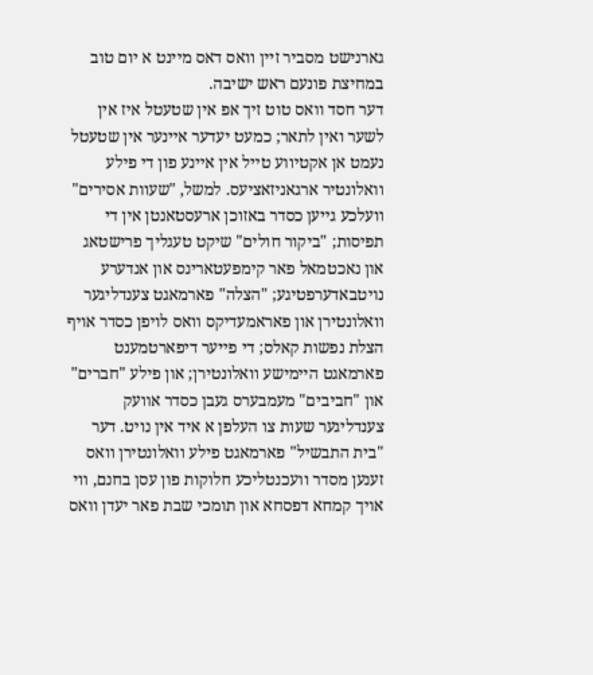גארנישט מסביר זיין וואס דאס מיינט א יום טוב במחיצת פונעם ראש ישיבה.
דער חסד וואס טוט זיך אפ אין שטעטל איז אין לשער ואין לתאר; כמעט יעדער איינער אין שטעטל נעמט אן אקטיווע טייל אין איינע פון די פילע וואלונטיר ארגאניזאציעס. למשל, "שעוות אסירים" וועלכע גייען כסדר באזוכן ארעסטאנטן אין די תפיסות; "ביקור חולים" שיקט טעגליך פרישטאג און נאכטמאל פאר קימפעטארינס און אנדערע נויטבאדערפטיגע; "הצלה" פארמאגט צענדליגער וואלונטירן און פאראמעדיקס וואס לויפן כסדר אויף הצלת נפשות קאלס; די פייער דיפארטמענט פארמאגט היימישע וואלונטירן; און פילע "חברים" און "חביבים" מעמבערס געבן כסדר אוועק צענדליגער שעות צו העלפן א איד אין נויט. דער "בית התבשיל" פארמאגט פילע וואלונטירן וואס זענען מסדר וועכנטליכע חלוקות פון עסן בחנם, ווי אויך קמחא דפסחא און תומכי שבת פאר יעדן וואס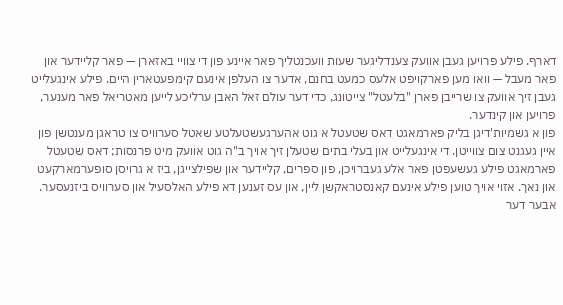דארף. פילע פרויען געבן אוועק צענדליגער שעות וועכנטליך פאר איינע פון די צוויי באזארן — פאר קליידער און פאר מעבל — וואו מען פארקויפט אלעס כמעט בחנם, אדער צו העלפן אינעם קימפעטארין היים. פילע אינגעלייט געבן זיך אוועק צו שרייבן פארן "בלעטל" צייטונג, כדי דער עולם זאל האבן ערליכע לייען מאטריאל פאר מענער, פרויען און קינדער.
פון א גשמיות'דיגן בליק פארמאגט דאס שטעטל א גוט אהערגעשטעלטע שאטל סערוויס צו טראגן מענטשן פון איין געגנט צום צווייטן. די אינגעלייט און בעלי בתים שטעלן זיך אויך ב"ה גוט אוועק מיט פרנסות; דאס שטעטל פארמאגט פילע געשעפטן פאר אלע געברויכן, פון ספרים, קליידער און שפילצייגן, ביז א גרויסן סופערמארקעט און נאך. אזוי אויך טוען פילע אינעם קאנסטראקשן ליין, און עס זענען דא פילע האלסעיל און סערוויס ביזנעסער.
אבער דער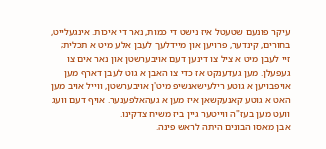עיקר פונעם שטעטל איז נישט די כמות, נאר די איכות. אינגעלייט, בחורים, קינדער, פרויען און מיידלעך לעבן אלע מיט א תכלית; זיי לעבן מיט א ציל צו דינען דעם אויבערשטן און נאר אים צו געפעלן. מען געדענקט אז כדי צו האבן א גוט לעבן דארף מען אויפבויען א גוטע רילעישאנשיפ מיט'ן אויבערשטן, ווייל אויב מען האט א גוטע קאנעקשאן איז מען א געהאלפענער. אויף דעם וועג וועט מען בעז"ה ווייטער גיין ביז משיח צדקינו.
אבן מאסו הבונים היתה לראש פינה.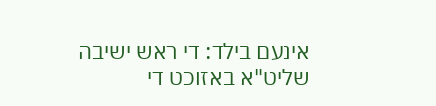אינעם בילד: די ראש ישיבה שליט"א באזוכט די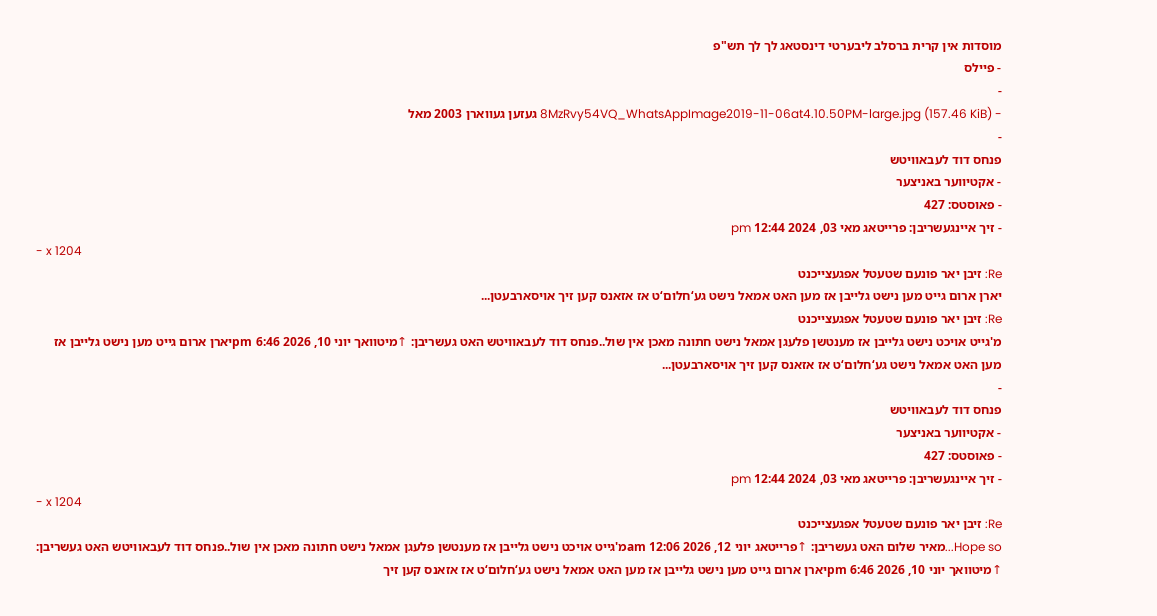מוסדות אין קרית ברסלב ליבערטי דינסטאג לך לך תש"פ
- פיילס
-
- 8MzRvy54VQ_WhatsAppImage2019-11-06at4.10.50PM-large.jpg (157.46 KiB) געזען געווארן 2003 מאל
-
פנחס דוד לעבאוויטש
- אקטיווער באניצער
- פאוסטס: 427
- זיך איינגעשריבן: פרייטאג מאי 03, 2024 12:44 pm
- x 1204
Re: זיבן יאר פונעם שטעטל אפגעצייכנט
יארן ארום גייט מען נישט גלייבן אז מען האט אמאל נישט גע‘חלום‘ט אז אזאנס קען זיך אויסארבעטן...
Re: זיבן יאר פונעם שטעטל אפגעצייכנט
מ'גייט אויכט נישט גלייבן אז מענטשן פלעגן אמאל נישט חתונה מאכן אין שול..פנחס דוד לעבאוויטש האט געשריבן: ↑מיטוואך יוני 10, 2026 6:46 pmיארן ארום גייט מען נישט גלייבן אז מען האט אמאל נישט גע‘חלום‘ט אז אזאנס קען זיך אויסארבעטן...
-
פנחס דוד לעבאוויטש
- אקטיווער באניצער
- פאוסטס: 427
- זיך איינגעשריבן: פרייטאג מאי 03, 2024 12:44 pm
- x 1204
Re: זיבן יאר פונעם שטעטל אפגעצייכנט
Hope so...מאיר שלום האט געשריבן: ↑פרייטאג יוני 12, 2026 12:06 amמ'גייט אויכט נישט גלייבן אז מענטשן פלעגן אמאל נישט חתונה מאכן אין שול..פנחס דוד לעבאוויטש האט געשריבן: ↑מיטוואך יוני 10, 2026 6:46 pmיארן ארום גייט מען נישט גלייבן אז מען האט אמאל נישט גע‘חלום‘ט אז אזאנס קען זיך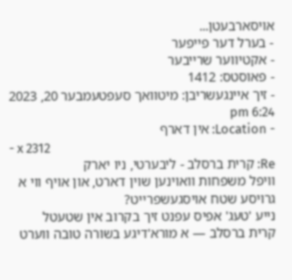אויסארבעטן...
- בערל דער פייפער
- אקטיווער שרייבער
- פאוסטס: 1412
- זיך איינגעשריבן: מיטוואך סעפטעמבער 20, 2023 6:24 pm
- Location: אין דארף
- x 2312
Re: קרית ברסלב - ליבערטי, ניו יארק
וויפל משפחות וואוינען שוין דארט, און אויף ווי א גרויסע שטח אויסגעשפרייט?
נייע 'טעג' אפיס עפנט זיך בקרוב אין שטעטל
קרית ברסלב — א מורא'דיגע בשורה טובה ווערט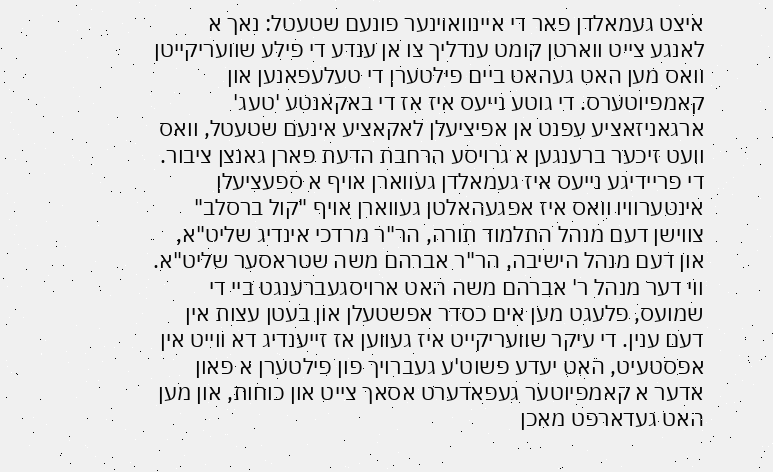איצט געמאלדן פאר די איינוואוינער פונעם שטעטל: נאך א לאנגע צייט ווארטן קומט ענדליך צו אן ענדע די פילע שוועריקייטן וואס מען האט געהאט ביים פילטערן די טעלעפאנען און קאמפיוטערס. די גוטע נייעס איז אז די באקאנטע 'טעג' ארגאניזאציע עפנט אן אפיציעלן לאקאציע אינעם שטעטל, וואס וועט זיכער ברענגען א גרויסע הרחבת הדעת פארן גאנצן ציבור.
די פריידיגע נייעס איז געמאלדן געווארן אויף א ספעציעלן אינטערוויו וואס איז אפגעהאלטן געווארן אויף "קול ברסלב" צווישן דעם מנהל התלמוד תורה, הר"ר מרדכי אינדיג שליט"א, און דעם מנהל הישיבה, הר"ר אברהם משה שטראסער שליט"א.
ווי דער מנהל ר' אברהם משה האט ארויסגעברענגט ביי די שמועס, פלעגט מען אים כסדר אפשטעלן און בעטן עצות אין דעם ענין. די עיקר שוועריקייט איז געווען אז זייענדיג דא ווייט אין אפסטעיט, האט יעדע פשוט'ע געברויך פון פילטערן א פאון אדער א קאמפיוטער געפאדערט אסאך צייט און כוחות, און מען האט געדארפט מאכן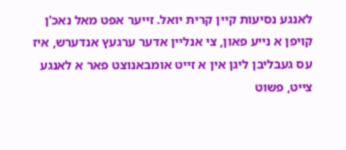לאנגע נסיעות קיין קרית יואל. זייער אפט מאל נאכ'ן קויפן א נייע פאון, צי אנליין אדער ערגעץ אנדערש, איז עס געבליבן ליגן אין א זייט אומבאנוצט פאר א לאנגע צייט, פשוט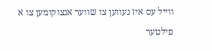ווייל עס איז געווען צו שווער אנצוקומען צו א פילטער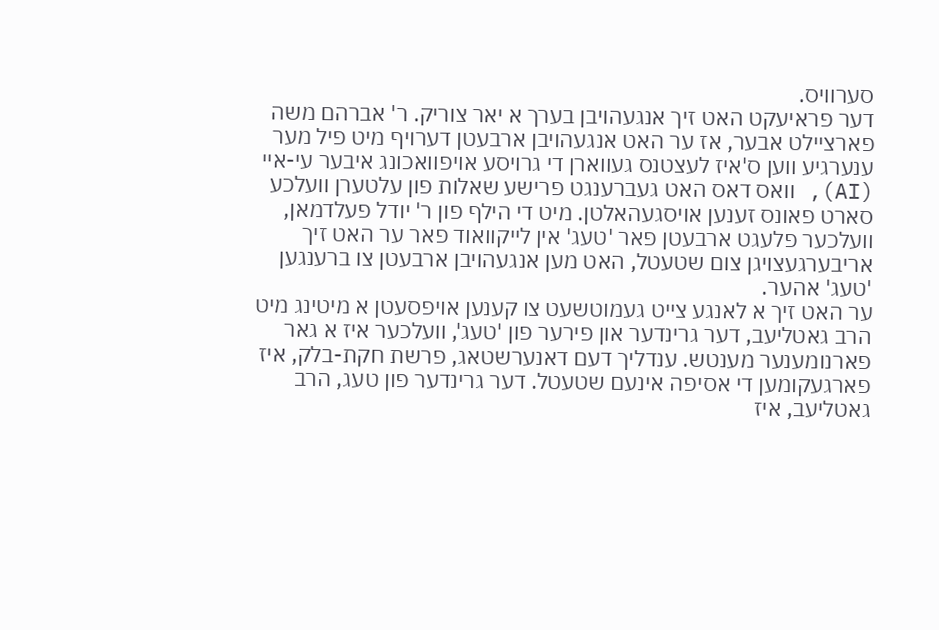סערוויס.
דער פראיעקט האט זיך אנגעהויבן בערך א יאר צוריק. ר' אברהם משה פארציילט אבער, אז ער האט אנגעהויבן ארבעטן דערויף מיט פיל מער ענערגיע ווען ס'איז לעצטנס געווארן די גרויסע אויפוואכונג איבער עי-איי (AI), וואס דאס האט געברענגט פרישע שאלות פון עלטערן וועלכע סארט פאונס זענען אויסגעהאלטן. מיט די הילף פון ר' יודל פעלדמאן, וועלכער פלעגט ארבעטן פאר 'טעג' אין לייקוואוד פאר ער האט זיך אריבערגעצויגן צום שטעטל, האט מען אנגעהויבן ארבעטן צו ברענגען 'טעג' אהער.
ער האט זיך א לאנגע צייט געמוטשעט צו קענען אויפסעטן א מיטינג מיט הרב גאטליעב, דער גרינדער און פירער פון 'טעג', וועלכער איז א גאר פארנומענער מענטש. ענדליך דעם דאנערשטאג, פרשת חקת-בלק, איז פארגעקומען די אסיפה אינעם שטעטל. דער גרינדער פון טעג, הרב גאטליעב, איז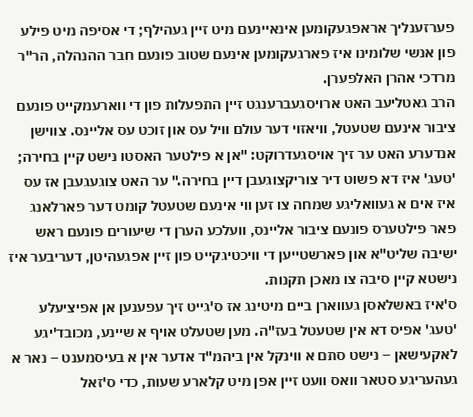פערזענליך אראפגעקומען אינאיינעם מיט זיין געהילף; די אסיפה מיט פילע פון אנשי שלומינו איז פארגעקומען אינעם שטוב פונעם חבר ההנהלה, הר"ר מרדכי אהרן האלפערן.
הרב גאטליעב האט ארויסגעברענגט זיין התפעלות פון די ווארעמקייט פונעם ציבור אינעם שטעטל, וויאזוי דער עולם וויל עס און זוכט עס אליינס. צווישן אנדערע האט ער זיך אויסגעדרוקט: "אן א פילטער האסטו נישט קיין בחירה; 'טעג' איז דא פשוט דיר צוריקצוגעבן דיין בחירה." ער האט צוגעגעבן אז עס איז אים א געוואליגע שמחה צו זען ווי אינעם שטעטל קומט דער פארלאנג פאר פילטערס פונעם ציבור אליינס, וועלכע הערן די שיעורים פונעם ראש ישיבה שליט"א און פארשטייען די וויכטיגקייט פון זיין אפגעהיטן, דעריבער איז נישטא קיין סיבה צו מאכן תקנות.
ס'איז באשלאסן געווארן ביים מיטינג אז ס'גייט זיך עפענען אן אפיציעלע 'טעג' אפיס דא אין שטעטל בעז"ה. מען שטעלט אויף א שיינע, מכובד'יגע לאקעישאן – נישט סתם א ווינקל אין ביהמ"ד אדער אין א בעיסמענט – נאר א געהעריגע סטאר וואס וועט זיין אפן מיט קלארע שעות, כדי ס'זאל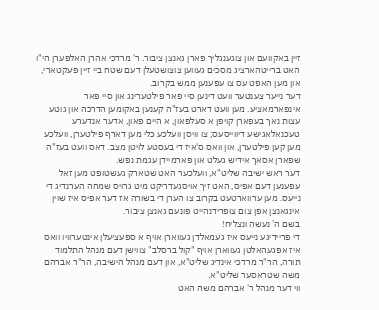זיין באקוועם און צוגענגליך פארן גאנצן ציבור. ר' מרדכי אהרן האלפערן הי"ו האט ברייטהארציג מסכים געווען צוצושטעלן דעם שטח ביי זיין פעקטארי, און מען האפט עס צו עפענען ממש בקרוב.
דער נייער צענטער וועט דינען סיי פאר פילטערינג און סיי פאר אינפארמאציע. מען וועט דארט בעז"ה קענען באקומען הדרכה און גוטע עצות נאך בעפארן קויפן א סעלפאון, א היים פאון, אדער אנדערע טעכנאלאגישע דיווייסעס; צו וויסן וועלכע כלי מען דארף פילטערן, וועלכע מען קען פילטערן, און וואס ס'איז די בעסטע לויטן מצב. דאס וועט בעז"ה שפארן אסאך אידיש געלט און פארמיידן עגמת נפש.
דער ראש ישיבה שליט"א, וועלכער האט שטארק געשטופט מען זאל עפענען דעם אפיס, האט זיך אויסגעדריקט מיט גרויס שמחה הערנדיג די נייעס. מען ערווארטעט בקרוב צו הערן די בשורה אז דער אפיס איז שוין אינגאנצן אפן צום צופרידנהייט פונעם גאנצן ציבור.
בשם ה' נעשה ונצליח!
די פריידיגע נייעס איז געמאלדן געווארן אויף א ספעציעלן אינטערוויו וואס איז אפגעהאלטן געווארן אויף "קול ברסלב" צווישן דעם מנהל התלמוד תורה, הר"ר מרדכי אינדיג שליט"א, און דעם מנהל הישיבה, הר"ר אברהם משה שטראסער שליט"א.
ווי דער מנהל ר' אברהם משה האט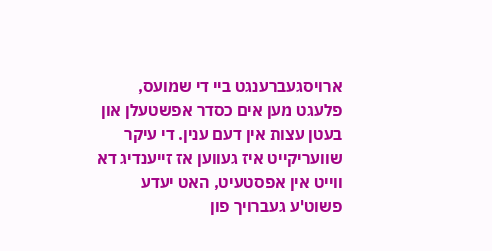ארויסגעברענגט ביי די שמועס, פלעגט מען אים כסדר אפשטעלן און בעטן עצות אין דעם ענין. די עיקר שוועריקייט איז געווען אז זייענדיג דא ווייט אין אפסטעיט, האט יעדע פשוט'ע געברויך פון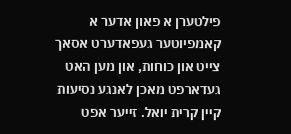פילטערן א פאון אדער א קאמפיוטער געפאדערט אסאך צייט און כוחות, און מען האט געדארפט מאכן לאנגע נסיעות קיין קרית יואל. זייער אפט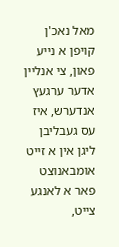מאל נאכ'ן קויפן א נייע פאון, צי אנליין אדער ערגעץ אנדערש, איז עס געבליבן ליגן אין א זייט אומבאנוצט פאר א לאנגע צייט,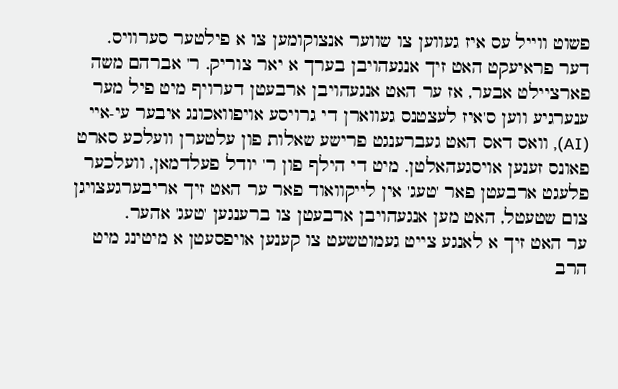פשוט ווייל עס איז געווען צו שווער אנצוקומען צו א פילטער סערוויס.
דער פראיעקט האט זיך אנגעהויבן בערך א יאר צוריק. ר' אברהם משה פארציילט אבער, אז ער האט אנגעהויבן ארבעטן דערויף מיט פיל מער ענערגיע ווען ס'איז לעצטנס געווארן די גרויסע אויפוואכונג איבער עי-איי (AI), וואס דאס האט געברענגט פרישע שאלות פון עלטערן וועלכע סארט פאונס זענען אויסגעהאלטן. מיט די הילף פון ר' יודל פעלדמאן, וועלכער פלעגט ארבעטן פאר 'טעג' אין לייקוואוד פאר ער האט זיך אריבערגעצויגן צום שטעטל, האט מען אנגעהויבן ארבעטן צו ברענגען 'טעג' אהער.
ער האט זיך א לאנגע צייט געמוטשעט צו קענען אויפסעטן א מיטינג מיט הרב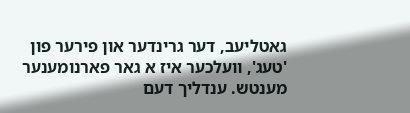גאטליעב, דער גרינדער און פירער פון 'טעג', וועלכער איז א גאר פארנומענער מענטש. ענדליך דעם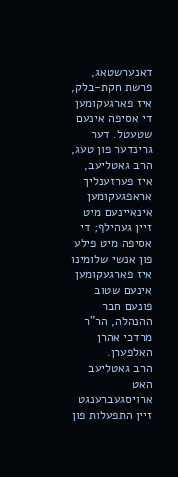דאנערשטאג, פרשת חקת-בלק, איז פארגעקומען די אסיפה אינעם שטעטל. דער גרינדער פון טעג, הרב גאטליעב, איז פערזענליך אראפגעקומען אינאיינעם מיט זיין געהילף; די אסיפה מיט פילע פון אנשי שלומינו איז פארגעקומען אינעם שטוב פונעם חבר ההנהלה, הר"ר מרדכי אהרן האלפערן.
הרב גאטליעב האט ארויסגעברענגט זיין התפעלות פון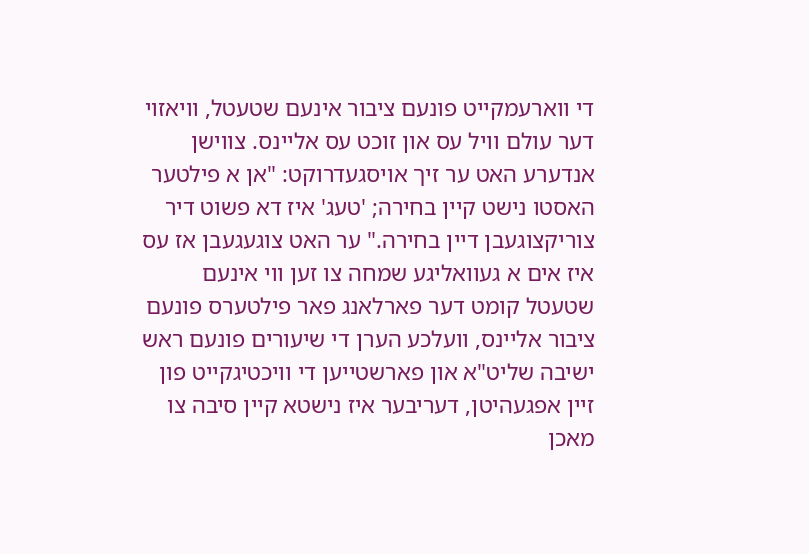די ווארעמקייט פונעם ציבור אינעם שטעטל, וויאזוי דער עולם וויל עס און זוכט עס אליינס. צווישן אנדערע האט ער זיך אויסגעדרוקט: "אן א פילטער האסטו נישט קיין בחירה; 'טעג' איז דא פשוט דיר צוריקצוגעבן דיין בחירה." ער האט צוגעגעבן אז עס איז אים א געוואליגע שמחה צו זען ווי אינעם שטעטל קומט דער פארלאנג פאר פילטערס פונעם ציבור אליינס, וועלכע הערן די שיעורים פונעם ראש ישיבה שליט"א און פארשטייען די וויכטיגקייט פון זיין אפגעהיטן, דעריבער איז נישטא קיין סיבה צו מאכן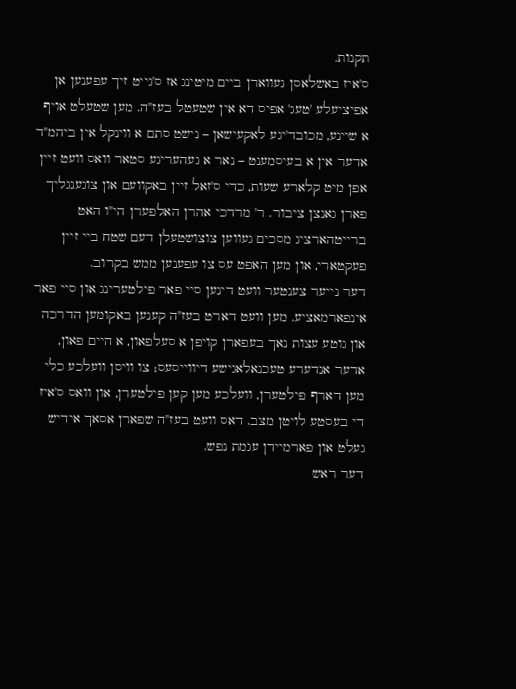תקנות.
ס'איז באשלאסן געווארן ביים מיטינג אז ס'גייט זיך עפענען אן אפיציעלע 'טעג' אפיס דא אין שטעטל בעז"ה. מען שטעלט אויף א שיינע, מכובד'יגע לאקעישאן – נישט סתם א ווינקל אין ביהמ"ד אדער אין א בעיסמענט – נאר א געהעריגע סטאר וואס וועט זיין אפן מיט קלארע שעות, כדי ס'זאל זיין באקוועם און צוגענגליך פארן גאנצן ציבור. ר' מרדכי אהרן האלפערן הי"ו האט ברייטהארציג מסכים געווען צוצושטעלן דעם שטח ביי זיין פעקטארי, און מען האפט עס צו עפענען ממש בקרוב.
דער נייער צענטער וועט דינען סיי פאר פילטערינג און סיי פאר אינפארמאציע. מען וועט דארט בעז"ה קענען באקומען הדרכה און גוטע עצות נאך בעפארן קויפן א סעלפאון, א היים פאון, אדער אנדערע טעכנאלאגישע דיווייסעס; צו וויסן וועלכע כלי מען דארף פילטערן, וועלכע מען קען פילטערן, און וואס ס'איז די בעסטע לויטן מצב. דאס וועט בעז"ה שפארן אסאך אידיש געלט און פארמיידן עגמת נפש.
דער ראש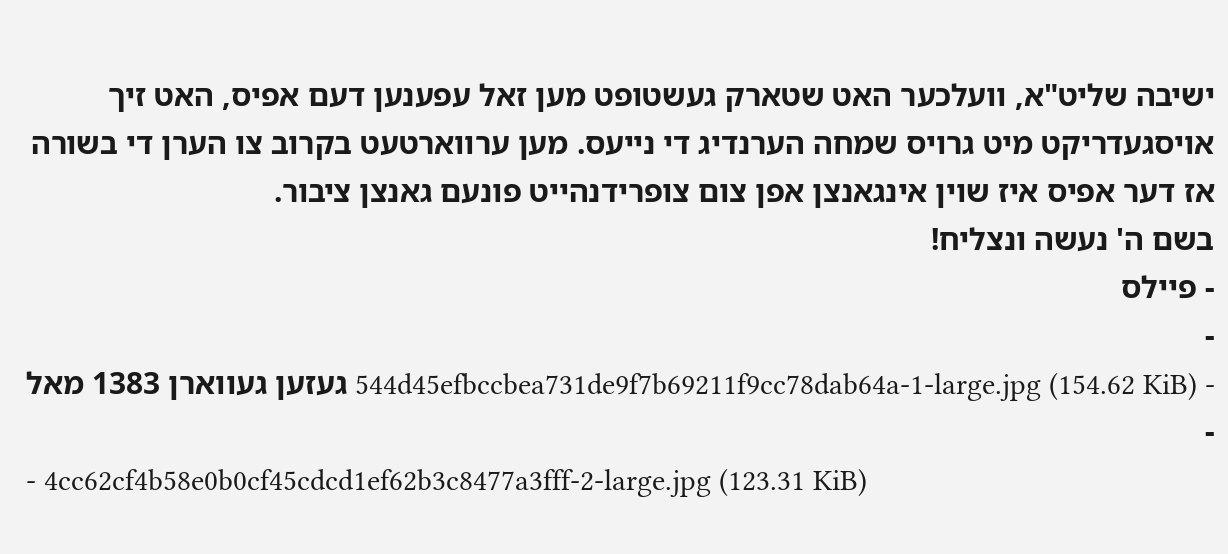ישיבה שליט"א, וועלכער האט שטארק געשטופט מען זאל עפענען דעם אפיס, האט זיך אויסגעדריקט מיט גרויס שמחה הערנדיג די נייעס. מען ערווארטעט בקרוב צו הערן די בשורה אז דער אפיס איז שוין אינגאנצן אפן צום צופרידנהייט פונעם גאנצן ציבור.
בשם ה' נעשה ונצליח!
- פיילס
-
- 544d45efbccbea731de9f7b69211f9cc78dab64a-1-large.jpg (154.62 KiB) געזען געווארן 1383 מאל
-
- 4cc62cf4b58e0b0cf45cdcd1ef62b3c8477a3fff-2-large.jpg (123.31 KiB)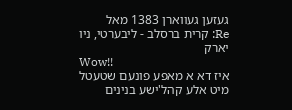געזען געווארן 1383 מאל
Re: קרית ברסלב - ליבערטי, ניו יארק
Wow!!
איז דא א מאפע פונעם שטעטל מיט אלע קהל'ישע בנינים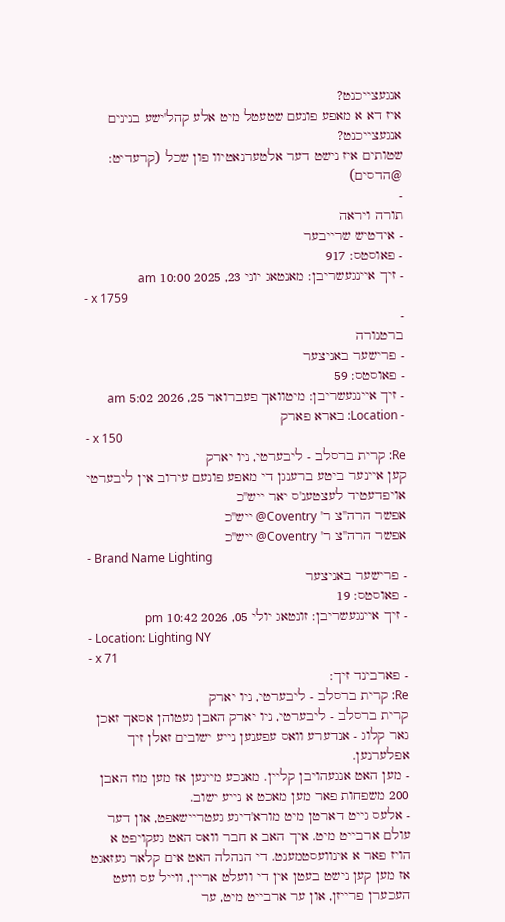אנגעצייכנט?
איז דא א מאפע פונעם שטעטל מיט אלע קהל'ישע בנינים אנגעצייכנט?
שטותים איז נישט דער אלטערנאטיוו פון שכל (קרעדיט: @הדסים)
-
תורה ויראה
- אידטיש שרייבער
- פאוסטס: 917
- זיך איינגעשריבן: מאנטאג יוני 23, 2025 10:00 am
- x 1759
-
ברטנורה
- פרישער באניצער
- פאוסטס: 59
- זיך איינגעשריבן: מיטוואך פעברואר 25, 2026 5:02 am
- Location: בארא פארק
- x 150
Re: קרית ברסלב - ליבערטי, ניו יארק
קען איינער ביטע ברענגן די מאפע פונעם עירוב אין ליבערטי אויפדעטיד לעצטענ'ס יאר ייש''כ
אפשר הרה''צ ר' Coventry@ ייש''כ
אפשר הרה''צ ר' Coventry@ ייש''כ
- Brand Name Lighting
- פרישער באניצער
- פאוסטס: 19
- זיך איינגעשריבן: זונטאג יולי 05, 2026 10:42 pm
- Location: Lighting NY
- x 71
- פארבינד זיך:
Re: קרית ברסלב - ליבערטי, ניו יארק
קרית ברסלב - ליבערטי, ניו יארק האבן געטוהן אסאך זאכן גאר קלוג - אנדערע וואס עפענען נייע ישובים זאלן זיך אפלערנען.
- מען האט אנגעהויבן קליין. מאנכע מיינען אז מען מוז האבן 200 משפחות פאר מען מאכט א נייע ישוב.
- אלעס גייט דארטן מיט מורא'דיגע געטריישאפט, און דער עולם ארבייט מיט. איך האב א חבר וואס האט געקויפט א הויז פאר א אינוועסטמענט. די הנהלה האט אים קלאר געזאגט אז מען קען נישט בעטן אין די וועלט אריין, ווייל עס וועט העכערן פרייזן, און ער ארבייט מיט, ער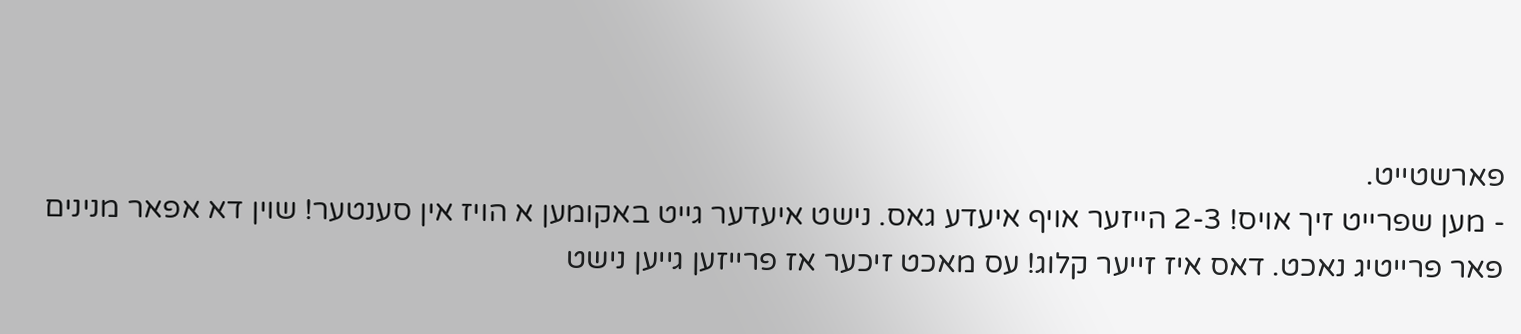פארשטייט.
- מען שפרייט זיך אויס! 2-3 הייזער אויף איעדע גאס. נישט איעדער גייט באקומען א הויז אין סענטער! שוין דא אפאר מנינים פאר פרייטיג נאכט. דאס איז זייער קלוג! עס מאכט זיכער אז פרייזען גייען נישט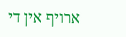ארויף אין די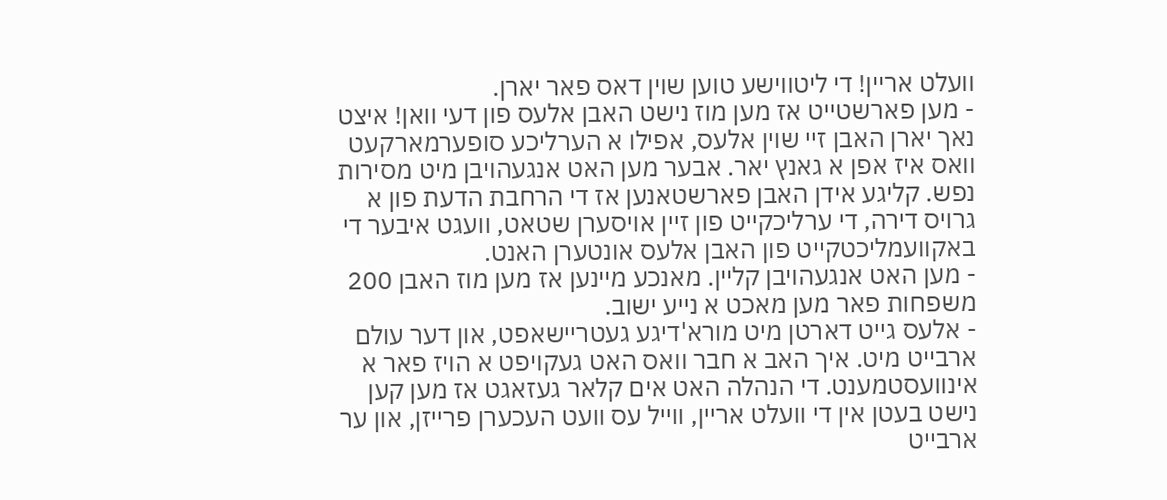וועלט אריין! די ליטווישע טוען שוין דאס פאר יארן.
- מען פארשטייט אז מען מוז נישט האבן אלעס פון דעי וואן! איצט נאך יארן האבן זיי שוין אלעס, אפילו א הערליכע סופערמארקעט וואס איז אפן א גאנץ יאר. אבער מען האט אנגעהויבן מיט מסירות נפש. קליגע אידן האבן פארשטאנען אז די הרחבת הדעת פון א גרויס דירה, די ערליכקייט פון זיין אויסערן שטאט, וועגט איבער די באקוועמליכטקייט פון האבן אלעס אונטערן האנט.
- מען האט אנגעהויבן קליין. מאנכע מיינען אז מען מוז האבן 200 משפחות פאר מען מאכט א נייע ישוב.
- אלעס גייט דארטן מיט מורא'דיגע געטריישאפט, און דער עולם ארבייט מיט. איך האב א חבר וואס האט געקויפט א הויז פאר א אינוועסטמענט. די הנהלה האט אים קלאר געזאגט אז מען קען נישט בעטן אין די וועלט אריין, ווייל עס וועט העכערן פרייזן, און ער ארבייט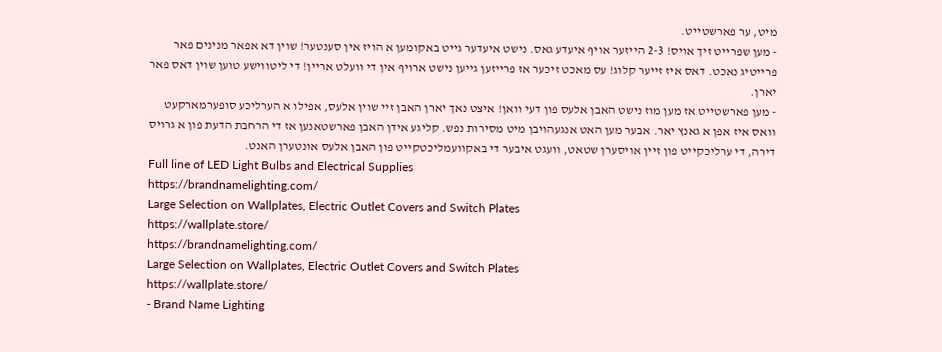מיט, ער פארשטייט.
- מען שפרייט זיך אויס! 2-3 הייזער אויף איעדע גאס. נישט איעדער גייט באקומען א הויז אין סענטער! שוין דא אפאר מנינים פאר פרייטיג נאכט. דאס איז זייער קלוג! עס מאכט זיכער אז פרייזען גייען נישט ארויף אין די וועלט אריין! די ליטווישע טוען שוין דאס פאר יארן.
- מען פארשטייט אז מען מוז נישט האבן אלעס פון דעי וואן! איצט נאך יארן האבן זיי שוין אלעס, אפילו א הערליכע סופערמארקעט וואס איז אפן א גאנץ יאר. אבער מען האט אנגעהויבן מיט מסירות נפש. קליגע אידן האבן פארשטאנען אז די הרחבת הדעת פון א גרויס דירה, די ערליכקייט פון זיין אויסערן שטאט, וועגט איבער די באקוועמליכטקייט פון האבן אלעס אונטערן האנט.
Full line of LED Light Bulbs and Electrical Supplies
https://brandnamelighting.com/
Large Selection on Wallplates, Electric Outlet Covers and Switch Plates
https://wallplate.store/
https://brandnamelighting.com/
Large Selection on Wallplates, Electric Outlet Covers and Switch Plates
https://wallplate.store/
- Brand Name Lighting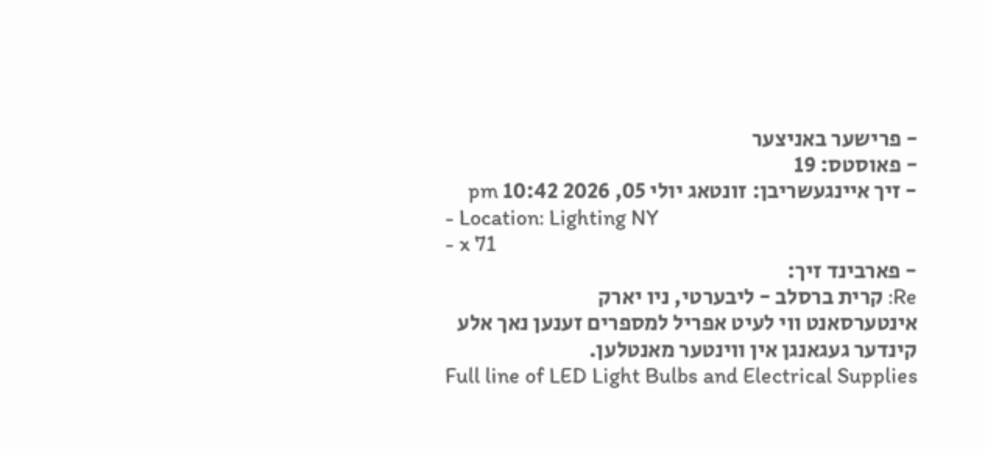- פרישער באניצער
- פאוסטס: 19
- זיך איינגעשריבן: זונטאג יולי 05, 2026 10:42 pm
- Location: Lighting NY
- x 71
- פארבינד זיך:
Re: קרית ברסלב - ליבערטי, ניו יארק
אינטערסאנט ווי לעיט אפריל למספרים זענען נאך אלע קינדער געגאנגן אין ווינטער מאנטלען.
Full line of LED Light Bulbs and Electrical Supplies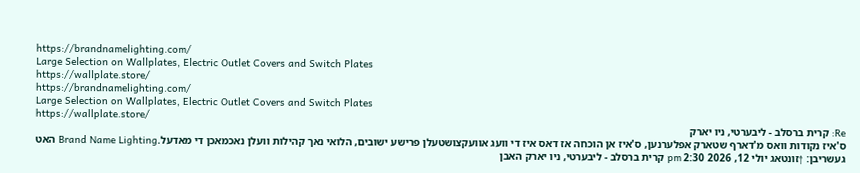https://brandnamelighting.com/
Large Selection on Wallplates, Electric Outlet Covers and Switch Plates
https://wallplate.store/
https://brandnamelighting.com/
Large Selection on Wallplates, Electric Outlet Covers and Switch Plates
https://wallplate.store/
Re: קרית ברסלב - ליבערטי, ניו יארק
ס'איז נקודות וואס מ'דארף שטארק אפלערנען, ס'איז אן הוכחה אז דאס איז די וועג אוועקצושטעלן פרישע ישובים, הלואי נאך קהילות וועלן נאכמאכן די מאדעל.Brand Name Lighting האט געשריבן: ↑זונטאג יולי 12, 2026 2:30 pm קרית ברסלב - ליבערטי, ניו יארק האבן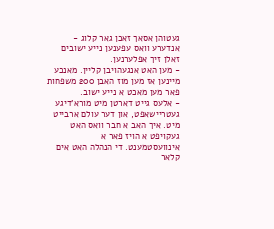געטוהן אסאך זאכן גאר קלוג - אנדערע וואס עפענען נייע ישובים זאלן זיך אפלערנען.
- מען האט אנגעהויבן קליין. מאנכע מיינען אז מען מוז האבן 200 משפחות פאר מען מאכט א נייע ישוב.
- אלעס גייט דארטן מיט מורא'דיגע געטריישאפט, און דער עולם ארבייט מיט. איך האב א חבר וואס האט געקויפט א הויז פאר א אינוועסטמענט. די הנהלה האט אים קלאר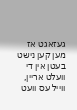געזאגט אז מען קען נישט בעטן אין די וועלט אריין, ווייל עס וועט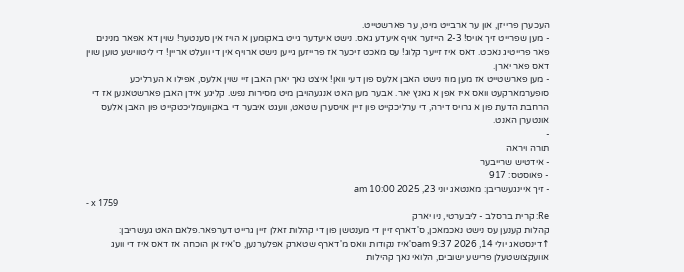העכערן פרייזן, און ער ארבייט מיט, ער פארשטייט.
- מען שפרייט זיך אויס! 2-3 הייזער אויף איעדע גאס. נישט איעדער גייט באקומען א הויז אין סענטער! שוין דא אפאר מנינים פאר פרייטיג נאכט. דאס איז זייער קלוג! עס מאכט זיכער אז פרייזען גייען נישט ארויף אין די וועלט אריין! די ליטווישע טוען שוין דאס פאר יארן.
- מען פארשטייט אז מען מוז נישט האבן אלעס פון דעי וואן! איצט נאך יארן האבן זיי שוין אלעס, אפילו א הערליכע סופערמארקעט וואס איז אפן א גאנץ יאר. אבער מען האט אנגעהויבן מיט מסירות נפש. קליגע אידן האבן פארשטאנען אז די הרחבת הדעת פון א גרויס דירה, די ערליכקייט פון זיין אויסערן שטאט, וועגט איבער די באקוועמליכטקייט פון האבן אלעס אונטערן האנט.
-
תורה ויראה
- אידטיש שרייבער
- פאוסטס: 917
- זיך איינגעשריבן: מאנטאג יוני 23, 2025 10:00 am
- x 1759
Re: קרית ברסלב - ליבערטי, ניו יארק
קהלות קענען עס נישט נאכמאכן, ס'דארף זיין די מענטשן פון די קהלות זאלן זיין גרייט דערפאר.פלאם האט געשריבן: ↑דינסטאג יולי 14, 2026 9:37 amס'איז נקודות וואס מ'דארף שטארק אפלערנען, ס'איז אן הוכחה אז דאס איז די וועג אוועקצושטעלן פרישע ישובים, הלואי נאך קהילות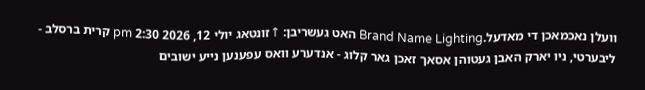וועלן נאכמאכן די מאדעל.Brand Name Lighting האט געשריבן: ↑זונטאג יולי 12, 2026 2:30 pm קרית ברסלב - ליבערטי, ניו יארק האבן געטוהן אסאך זאכן גאר קלוג - אנדערע וואס עפענען נייע ישובים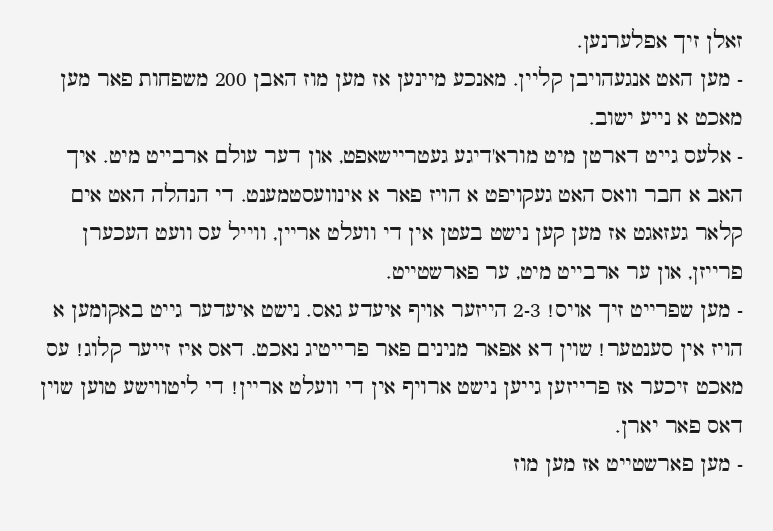זאלן זיך אפלערנען.
- מען האט אנגעהויבן קליין. מאנכע מיינען אז מען מוז האבן 200 משפחות פאר מען מאכט א נייע ישוב.
- אלעס גייט דארטן מיט מורא'דיגע געטריישאפט, און דער עולם ארבייט מיט. איך האב א חבר וואס האט געקויפט א הויז פאר א אינוועסטמענט. די הנהלה האט אים קלאר געזאגט אז מען קען נישט בעטן אין די וועלט אריין, ווייל עס וועט העכערן פרייזן, און ער ארבייט מיט, ער פארשטייט.
- מען שפרייט זיך אויס! 2-3 הייזער אויף איעדע גאס. נישט איעדער גייט באקומען א הויז אין סענטער! שוין דא אפאר מנינים פאר פרייטיג נאכט. דאס איז זייער קלוג! עס מאכט זיכער אז פרייזען גייען נישט ארויף אין די וועלט אריין! די ליטווישע טוען שוין דאס פאר יארן.
- מען פארשטייט אז מען מוז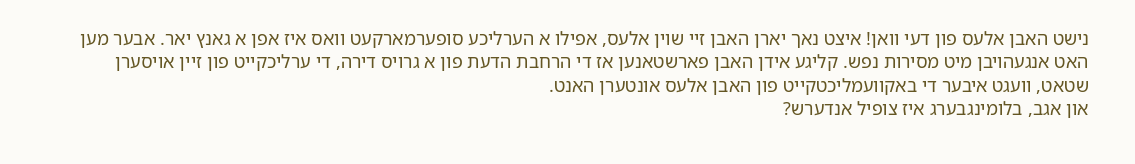נישט האבן אלעס פון דעי וואן! איצט נאך יארן האבן זיי שוין אלעס, אפילו א הערליכע סופערמארקעט וואס איז אפן א גאנץ יאר. אבער מען האט אנגעהויבן מיט מסירות נפש. קליגע אידן האבן פארשטאנען אז די הרחבת הדעת פון א גרויס דירה, די ערליכקייט פון זיין אויסערן שטאט, וועגט איבער די באקוועמליכטקייט פון האבן אלעס אונטערן האנט.
און אגב, בלומינגבערג איז צופיל אנדערש?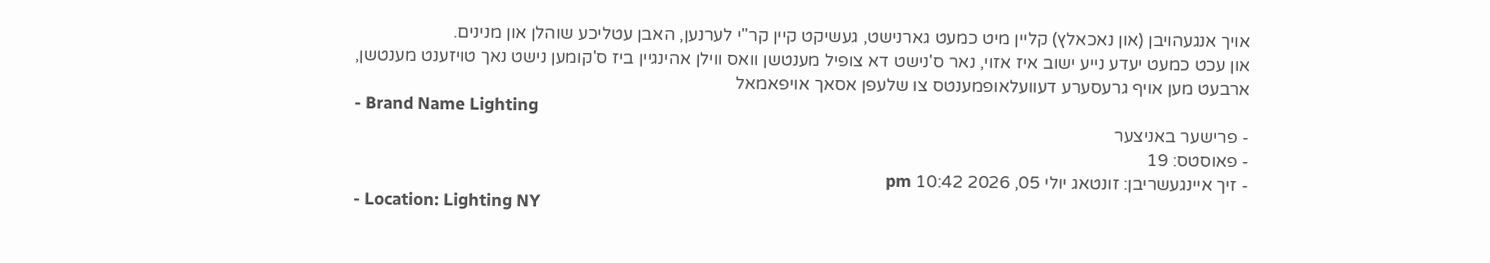אויך אנגעהויבן (און נאכאלץ) קליין מיט כמעט גארנישט, געשיקט קיין קר"י לערנען, האבן עטליכע שוהלן און מנינים.
און עכט כמעט יעדע נייע ישוב איז אזוי, נאר ס'נישט דא צופיל מענטשן וואס ווילן אהינגיין ביז ס'קומען נישט נאך טויזענט מענטשן, ארבעט מען אויף גרעסערע דעוועלאופמענטס צו שלעפן אסאך אויפאמאל
- Brand Name Lighting
- פרישער באניצער
- פאוסטס: 19
- זיך איינגעשריבן: זונטאג יולי 05, 2026 10:42 pm
- Location: Lighting NY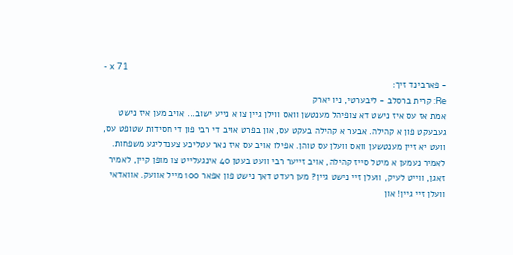- x 71
- פארבינד זיך:
Re: קרית ברסלב - ליבערטי, ניו יארק
אמת אז עס איז נישט דא צופיהל מענטשן וואס ווילן גיין צו א נייע ישוב... אויב מען איז נישט געבעקט פון א קהילה. אבער א קהילה בעקט עס, און בפרט אויב די רבי פון די חסידות שטופט עס, וועט יא זיין מענטשען וואס וועלן עס טוהן. אפילו אויב עס איז נאר עטליכע צענדליגע משפחות. לאמיר נעמען א מיטל סייז קהילה, אויב זייער רבי וועט בעטן 40 אינגעלייט צו מופן קיין, לאמיר זאגן, ווייט לעיק, וועלן זיי נישט גיין? מען רעדט דאך נישט פון אפאר 100 מייל אוועק. אוואדאי וועלן זיי גיין! און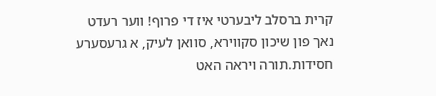קרית ברסלב ליבערטי איז די פרוף! ווער רעדט נאך פון שיכון סקווירא, סוואן לעיק, א גרעסערע חסידות.תורה ויראה האט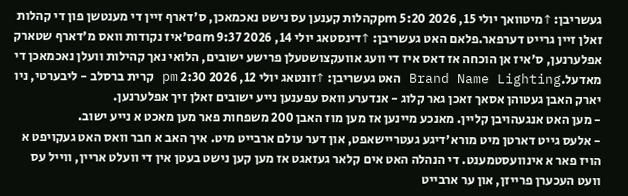געשריבן: ↑מיטוואך יולי 15, 2026 5:20 pmקהלות קענען עס נישט נאכמאכן, ס'דארף זיין די מענטשן פון די קהלות זאלן זיין גרייט דערפאר.פלאם האט געשריבן: ↑דינסטאג יולי 14, 2026 9:37 amס'איז נקודות וואס מ'דארף שטארק אפלערנען, ס'איז אן הוכחה אז דאס איז די וועג אוועקצושטעלן פרישע ישובים, הלואי נאך קהילות וועלן נאכמאכן די מאדעל.Brand Name Lighting האט געשריבן: ↑זונטאג יולי 12, 2026 2:30 pm קרית ברסלב - ליבערטי, ניו יארק האבן געטוהן אסאך זאכן גאר קלוג - אנדערע וואס עפענען נייע ישובים זאלן זיך אפלערנען.
- מען האט אנגעהויבן קליין. מאנכע מיינען אז מען מוז האבן 200 משפחות פאר מען מאכט א נייע ישוב.
- אלעס גייט דארטן מיט מורא'דיגע געטריישאפט, און דער עולם ארבייט מיט. איך האב א חבר וואס האט געקויפט א הויז פאר א אינוועסטמענט. די הנהלה האט אים קלאר געזאגט אז מען קען נישט בעטן אין די וועלט אריין, ווייל עס וועט העכערן פרייזן, און ער ארבייט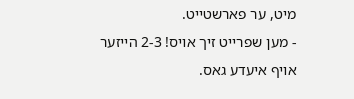מיט, ער פארשטייט.
- מען שפרייט זיך אויס! 2-3 הייזער אויף איעדע גאס.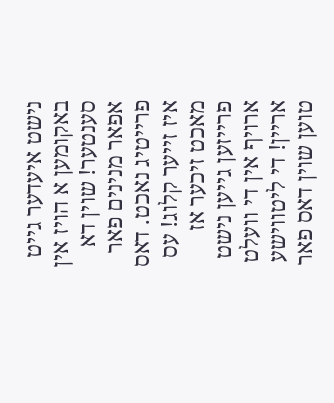נישט איעדער גייט באקומען א הויז אין סענטער! שוין דא אפאר מנינים פאר פרייטיג נאכט. דאס איז זייער קלוג! עס מאכט זיכער אז פרייזען גייען נישט ארויף אין די וועלט אריין! די ליטווישע טוען שוין דאס פאר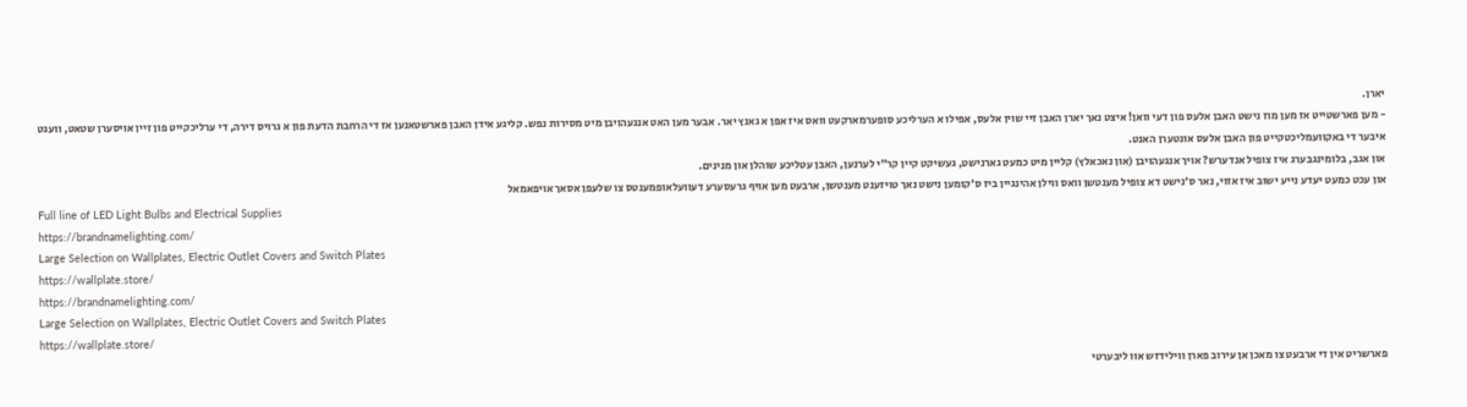יארן.
- מען פארשטייט אז מען מוז נישט האבן אלעס פון דעי וואן! איצט נאך יארן האבן זיי שוין אלעס, אפילו א הערליכע סופערמארקעט וואס איז אפן א גאנץ יאר. אבער מען האט אנגעהויבן מיט מסירות נפש. קליגע אידן האבן פארשטאנען אז די הרחבת הדעת פון א גרויס דירה, די ערליכקייט פון זיין אויסערן שטאט, וועגט איבער די באקוועמליכטקייט פון האבן אלעס אונטערן האנט.
און אגב, בלומינגבערג איז צופיל אנדערש? אויך אנגעהויבן (און נאכאלץ) קליין מיט כמעט גארנישט, געשיקט קיין קר"י לערנען, האבן עטליכע שוהלן און מנינים.
און עכט כמעט יעדע נייע ישוב איז אזוי, נאר ס'נישט דא צופיל מענטשן וואס ווילן אהינגיין ביז ס'קומען נישט נאך טויזענט מענטשן, ארבעט מען אויף גרעסערע דעוועלאופמענטס צו שלעפן אסאך אויפאמאל
Full line of LED Light Bulbs and Electrical Supplies
https://brandnamelighting.com/
Large Selection on Wallplates, Electric Outlet Covers and Switch Plates
https://wallplate.store/
https://brandnamelighting.com/
Large Selection on Wallplates, Electric Outlet Covers and Switch Plates
https://wallplate.store/
פארשריט אין די ארבעט צו מאכן אן עירוב פארן ווילידזש אוו ליבערטי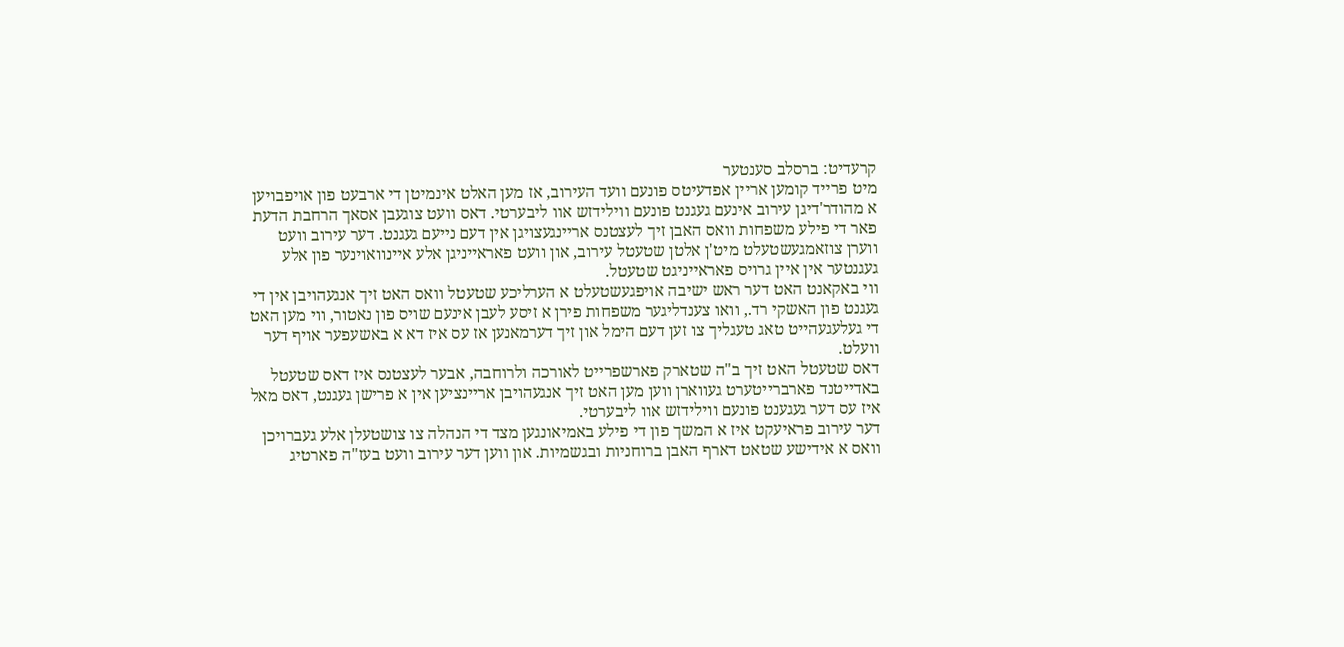קרעדיט: ברסלב סענטער
מיט פרייד קומען אריין אפדעיטס פונעם וועד העירוב, אז מען האלט אינמיטן די ארבעט פון אויפבויען א מהודר'דיגן עירוב אינעם געגנט פונעם ווילידזש אוו ליבערטי. דאס וועט צוגעבן אסאך הרחבת הדעת פאר די פילע משפחות וואס האבן זיך לעצטנס אריינגעצויגן אין דעם נייעם געגנט. דער עירוב וועט ווערן צוזאמגעשטעלט מיט'ן אלטן שטעטל עירוב, און וועט פאראייניגן אלע איינוואוינער פון אלע געגנטער אין איין גרויס פאראייניגט שטעטל.
ווי באקאנט האט דער ראש ישיבה אויפגעשטעלט א הערליכע שטעטל וואס האט זיך אנגעהויבן אין די געגנט פון האשקי רד., וואו צענדליגער משפחות פירן א זיסע לעבן אינעם שויס פון נאטור, ווי מען האט די געלעגעהייט טאג טעגליך צו זען דעם הימל און זיך דערמאנען אז עס איז דא א באשעפער אויף דער וועלט.
דאס שטעטל האט זיך ב"ה שטארק פארשפרייט לאורכה ולרוחבה, אבער לעצטנס איז דאס שטעטל באדייטנד פארברייטערט געווארן ווען מען האט זיך אנגעהויבן אריינציען אין א פרישן געגנט, דאס מאל איז עס דער געגענט פונעם ווילידזש אוו ליבערטי.
דער עירוב פראיעקט איז א המשך פון די פילע באמיאונגען מצד די הנהלה צו צושטעלן אלע געברויכן וואס א אידישע שטאט דארף האבן ברוחניות ובגשמיות. און ווען דער עירוב וועט בעז"ה פארטיג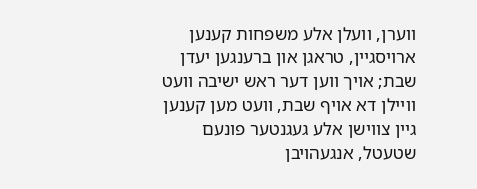ווערן, וועלן אלע משפחות קענען ארויסגיין, טראגן און ברענגען יעדן שבת; אויך ווען דער ראש ישיבה וועט וויילן דא אויף שבת, וועט מען קענען גיין צווישן אלע געגנטער פונעם שטעטל, אנגעהויבן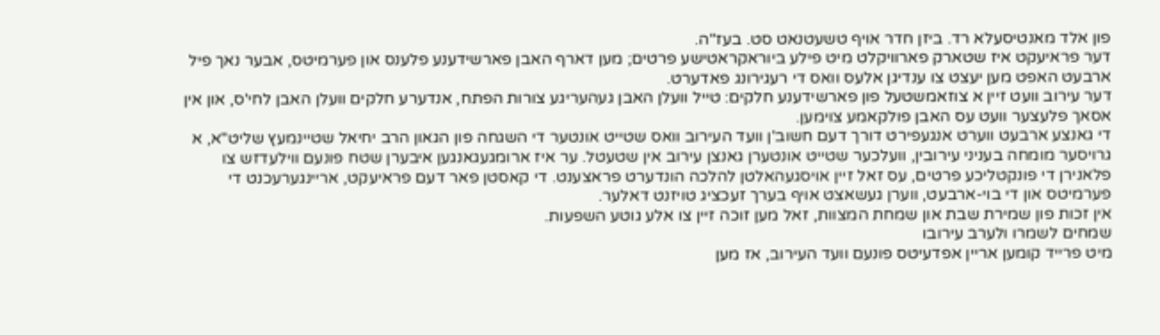פון אלד מאנטיסעלא רד. ביזן חדר אויף טשעטנאט סט. בעז"ה.
דער פראיעקט איז שטארק פארוויקלט מיט פילע ביוראקראטישע פרטים; מען דארף האבן פארשידענע פלענס און פערמיטס, אבער נאך פיל ארבעט האפט מען יעצט צו ענדיגן אלעס וואס די רעגירונג פאדערט.
דער עירוב וועט זיין א צוזאמשטעל פון פארשידענע חלקים: טייל וועלן האבן געהעריגע צורות הפתח, אנדערע חלקים וועלן האבן לחי'ס, און אין אסאך פלעצער וועט עס האבן פולקאמע צוימען.
די גאנצע ארבעט ווערט אנגעפירט דורך דעם חשוב'ן וועד העירוב וואס שטייט אונטער די השגחה פון הגאון הרב יחיאל שטיינמעץ שליט"א, א גרויסער מומחה בעניני עירובין, וועלכער שטייט אונטערן גאנצן עירוב אין שטעטל. ער איז ארומגעגאנגען איבערן שטח פונעם ווילעדזש צו פלאנירן די פונקטליכע פרטים, עס זאל זיין אויסגעהאלטן להלכה הונדערט פראצענט. די קאסטן פאר דעם פראיעקט, אריינגערעכנט די פערמיטס און די בוי-ארבעט, ווערן געשאצט אויף בערך זעכציג טויזנט דאלער.
אין זכות פון שמירת שבת און שמחת המצוות, זאל מען זוכה זיין צו אלע גוטע השפעות.
שמחים לשמרו ולערב עירובו
מיט פרייד קומען אריין אפדעיטס פונעם וועד העירוב, אז מען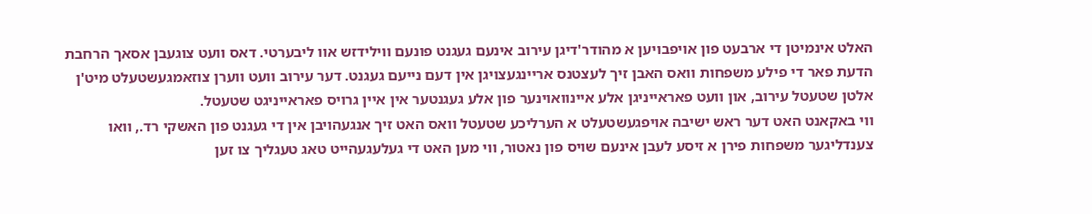האלט אינמיטן די ארבעט פון אויפבויען א מהודר'דיגן עירוב אינעם געגנט פונעם ווילידזש אוו ליבערטי. דאס וועט צוגעבן אסאך הרחבת הדעת פאר די פילע משפחות וואס האבן זיך לעצטנס אריינגעצויגן אין דעם נייעם געגנט. דער עירוב וועט ווערן צוזאמגעשטעלט מיט'ן אלטן שטעטל עירוב, און וועט פאראייניגן אלע איינוואוינער פון אלע געגנטער אין איין גרויס פאראייניגט שטעטל.
ווי באקאנט האט דער ראש ישיבה אויפגעשטעלט א הערליכע שטעטל וואס האט זיך אנגעהויבן אין די געגנט פון האשקי רד., וואו צענדליגער משפחות פירן א זיסע לעבן אינעם שויס פון נאטור, ווי מען האט די געלעגעהייט טאג טעגליך צו זען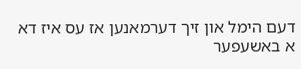דעם הימל און זיך דערמאנען אז עס איז דא א באשעפער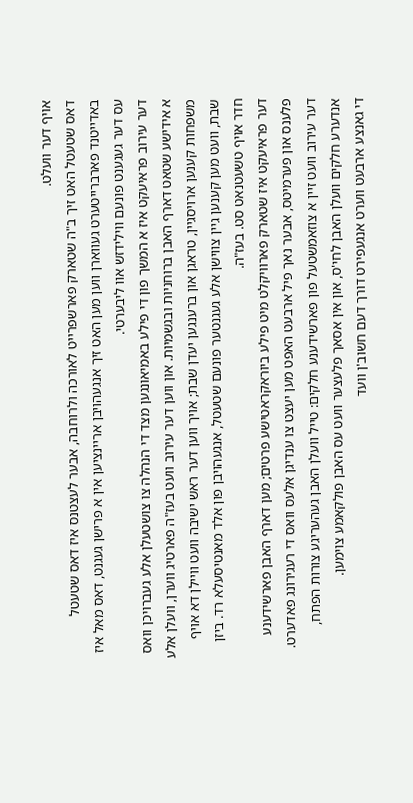אויף דער וועלט.
דאס שטעטל האט זיך ב"ה שטארק פארשפרייט לאורכה ולרוחבה, אבער לעצטנס איז דאס שטעטל באדייטנד פארברייטערט געווארן ווען מען האט זיך אנגעהויבן אריינציען אין א פרישן געגנט, דאס מאל איז עס דער געגענט פונעם ווילידזש אוו ליבערטי.
דער עירוב פראיעקט איז א המשך פון די פילע באמיאונגען מצד די הנהלה צו צושטעלן אלע געברויכן וואס א אידישע שטאט דארף האבן ברוחניות ובגשמיות. און ווען דער עירוב וועט בעז"ה פארטיג ווערן, וועלן אלע משפחות קענען ארויסגיין, טראגן און ברענגען יעדן שבת; אויך ווען דער ראש ישיבה וועט וויילן דא אויף שבת, וועט מען קענען גיין צווישן אלע געגנטער פונעם שטעטל, אנגעהויבן פון אלד מאנטיסעלא רד. ביזן חדר אויף טשעטנאט סט. בעז"ה.
דער פראיעקט איז שטארק פארוויקלט מיט פילע ביוראקראטישע פרטים; מען דארף האבן פארשידענע פלענס און פערמיטס, אבער נאך פיל ארבעט האפט מען יעצט צו ענדיגן אלעס וואס די רעגירונג פאדערט.
דער עירוב וועט זיין א צוזאמשטעל פון פארשידענע חלקים: טייל וועלן האבן געהעריגע צורות הפתח, אנדערע חלקים וועלן האבן לחי'ס, און אין אסאך פלעצער וועט עס האבן פולקאמע צוימען.
די גאנצע ארבעט ווערט אנגעפירט דורך דעם חשוב'ן וועד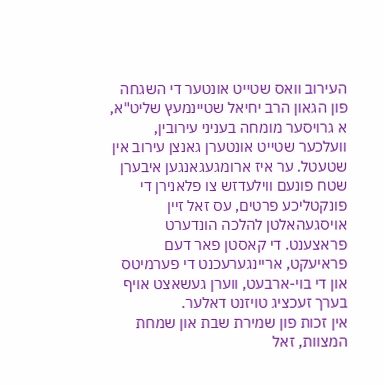העירוב וואס שטייט אונטער די השגחה פון הגאון הרב יחיאל שטיינמעץ שליט"א, א גרויסער מומחה בעניני עירובין, וועלכער שטייט אונטערן גאנצן עירוב אין שטעטל. ער איז ארומגעגאנגען איבערן שטח פונעם ווילעדזש צו פלאנירן די פונקטליכע פרטים, עס זאל זיין אויסגעהאלטן להלכה הונדערט פראצענט. די קאסטן פאר דעם פראיעקט, אריינגערעכנט די פערמיטס און די בוי-ארבעט, ווערן געשאצט אויף בערך זעכציג טויזנט דאלער.
אין זכות פון שמירת שבת און שמחת המצוות, זאל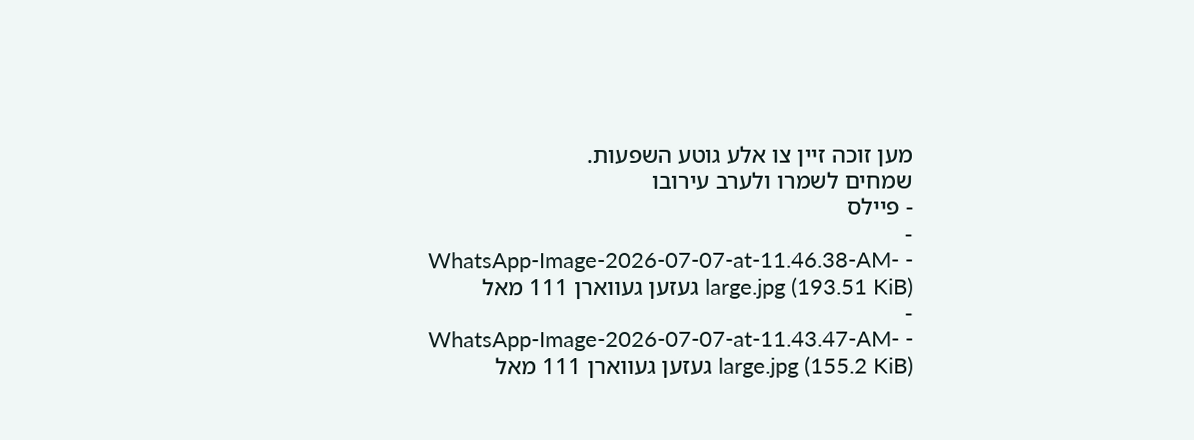מען זוכה זיין צו אלע גוטע השפעות.
שמחים לשמרו ולערב עירובו
- פיילס
-
- WhatsApp-Image-2026-07-07-at-11.46.38-AM-large.jpg (193.51 KiB) געזען געווארן 111 מאל
-
- WhatsApp-Image-2026-07-07-at-11.43.47-AM-large.jpg (155.2 KiB) געזען געווארן 111 מאל